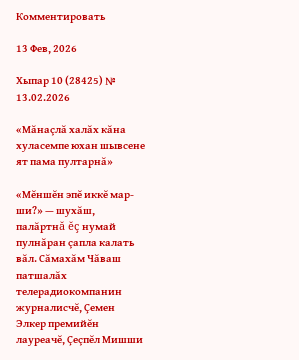Комментировать

13 Фев, 2026

Хыпар 10 (28425) № 13.02.2026

«Мăнаçлă халăх кăна хуласемпе юхан шывсене ят пама пултарнă»

«Мĕншĕн эпĕ иккĕ мар-ши?» — шухăш, палăртнă ĕç нумай пулнăран çапла калать вăл. Сăмахăм Чăваш патшалăх телерадиокомпанин журналисчĕ, Çемен Элкер премийĕн лауреачĕ, Çеçпĕл Мишши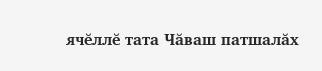ячĕллĕ тата Чăваш патшалăх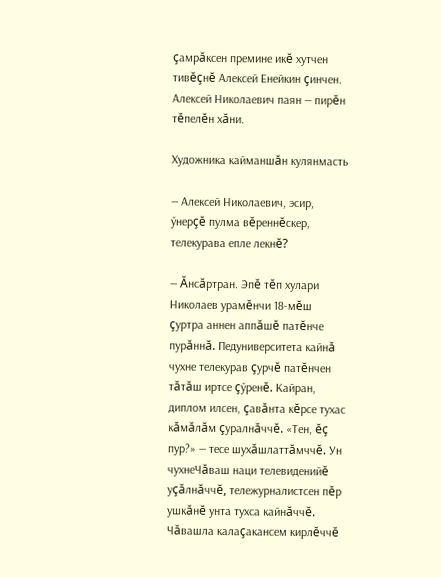çамрăксен премине икĕ хутчен тивĕçнĕ Алексей Енейкин çинчен. Алексей Николаевич паян — пирĕн тĕпелĕн хăни.

Художника кайманшăн кулянмасть

— Алексей Николаевич, эсир, ӳнерçĕ пулма вĕреннĕскер, телекурава епле лекнĕ?

— Ăнсăртран. Эпĕ тĕп хулари Николаев урамĕнчи 18-мĕш çуртра аннен аппăшĕ патĕнче пурăннă. Педуниверситета кайнă чухне телекурав çурчĕ патĕнчен тăтăш иртсе çӳренĕ. Кайран, диплом илсен, çавăнта кĕрсе тухас кăмăлăм çуралнăччĕ. «Тен, ĕç пур?» — тесе шухăшлаттăмччĕ. Ун чухнеЧăваш наци телевиденийĕ уçăлнăччĕ, тележурналистсен пĕр ушкăнĕ унта тухса кайнăччĕ. Чăвашла калаçакансем кирлĕччĕ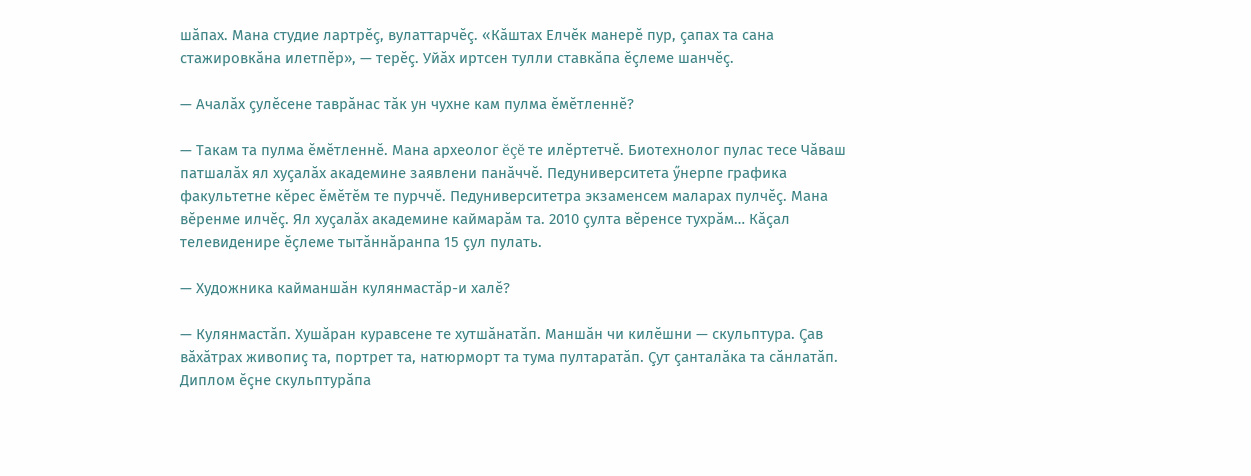шăпах. Мана студие лартрĕç, вулаттарчĕç. «Кăштах Елчĕк манерĕ пур, çапах та сана стажировкăна илетпĕр», — терĕç. Уйăх иртсен тулли ставкăпа ĕçлеме шанчĕç.

— Ачалăх çулĕсене таврăнас тăк ун чухне кам пулма ĕмĕтленнĕ?

— Такам та пулма ĕмĕтленнĕ. Мана археолог ĕçĕ те илĕртетчĕ. Биотехнолог пулас тесе Чăваш патшалăх ял хуçалăх академине заявлени панăччĕ. Педуниверситета ӳнерпе графика факультетне кĕрес ĕмĕтĕм те пурччĕ. Педуниверситетра экзаменсем маларах пулчĕç. Мана вĕренме илчĕç. Ял хуçалăх академине каймарăм та. 2010 çулта вĕренсе тухрăм… Кăçал телевиденире ĕçлеме тытăннăранпа 15 çул пулать.

— Художника кайманшăн кулянмастăр-и халĕ?

— Кулянмастăп. Хушăран куравсене те хутшăнатăп. Маншăн чи килĕшни — скульптура. Çав вăхăтрах живопиç та, портрет та, натюрморт та тума пултаратăп. Çут çанталăка та сăнлатăп. Диплом ĕçне скульптурăпа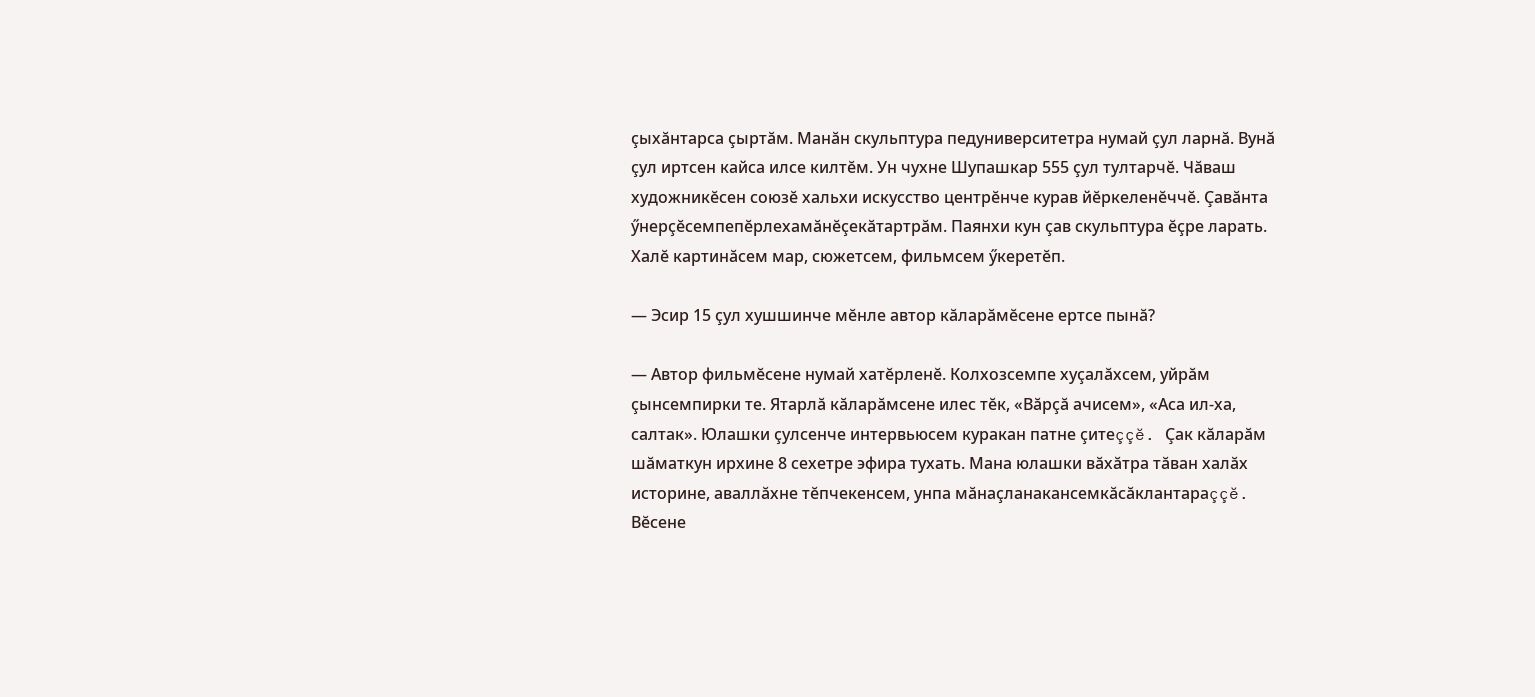çыхăнтарса çыртăм. Манăн скульптура педуниверситетра нумай çул ларнă. Вунă çул иртсен кайса илсе килтĕм. Ун чухне Шупашкар 555 çул тултарчĕ. Чăваш художникĕсен союзĕ хальхи искусство центрĕнче курав йĕркеленĕччĕ. Çавăнта ӳнерçĕсемпепĕрлехамăнĕçекăтартрăм. Паянхи кун çав скульптура ĕçре ларать. Халĕ картинăсем мар, сюжетсем, фильмсем ӳкеретĕп.

— Эсир 15 çул хушшинче мĕнле автор кăларăмĕсене ертсе пынă?

— Автор фильмĕсене нумай хатĕрленĕ. Колхозсемпе хуçалăхсем, уйрăм çынсемпирки те. Ятарлă кăларăмсене илес тĕк, «Вăрçă ачисем», «Аса ил-ха, салтак». Юлашки çулсенче интервьюсем куракан патне çитеççĕ. Çак кăларăм шăматкун ирхине 8 сехетре эфира тухать. Мана юлашки вăхăтра тăван халăх историне, аваллăхне тĕпчекенсем, унпа мăнаçланакансемкăсăклантараççĕ. Вĕсене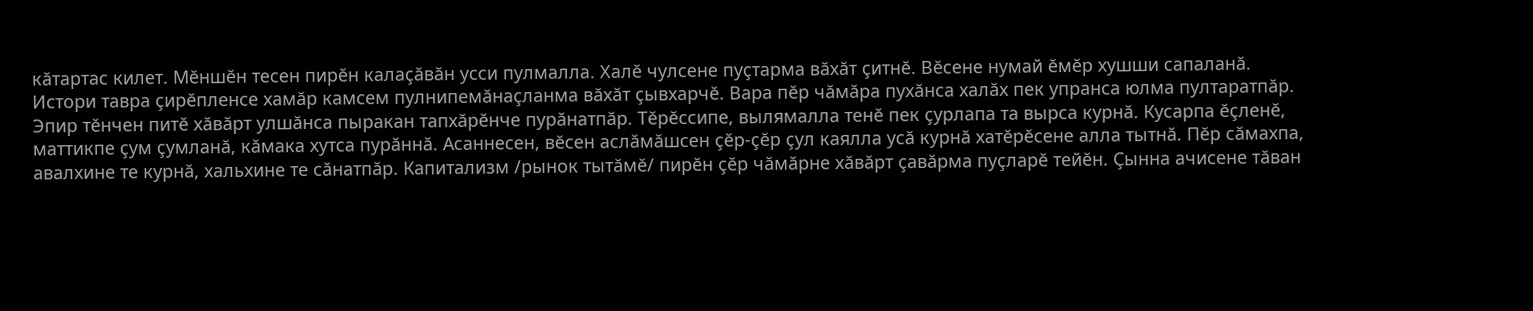кăтартас килет. Мĕншĕн тесен пирĕн калаçăвăн усси пулмалла. Халĕ чулсене пуçтарма вăхăт çитнĕ. Вĕсене нумай ĕмĕр хушши сапаланă. Истори тавра çирĕпленсе хамăр камсем пулнипемăнаçланма вăхăт çывхарчĕ. Вара пĕр чăмăра пухăнса халăх пек упранса юлма пултаратпăр. Эпир тĕнчен питĕ хăвăрт улшăнса пыракан тапхăрĕнче пурăнатпăр. Тĕрĕссипе, вылямалла тенĕ пек çурлапа та вырса курнă. Кусарпа ĕçленĕ, маттикпе çум çумланă, кăмака хутса пурăннă. Асаннесен, вĕсен аслăмăшсен çĕр-çĕр çул каялла усă курнă хатĕрĕсене алла тытнă. Пĕр сăмахпа, авалхине те курнă, хальхине те сăнатпăр. Капитализм /рынок тытăмĕ/ пирĕн çĕр чăмăрне хăвăрт çавăрма пуçларĕ тейĕн. Çынна ачисене тăван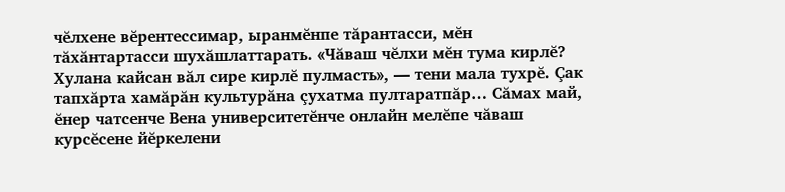чĕлхене вĕрентессимар, ыранмĕнпе тăрантасси, мĕн тăхăнтартасси шухăшлаттарать. «Чăваш чĕлхи мĕн тума кирлĕ? Хулана кайсан вăл сире кирлĕ пулмасть», — тени мала тухрĕ. Çак тапхăрта хамăрăн культурăна çухатма пултаратпăр… Сăмах май, ĕнер чатсенче Вена университетĕнче онлайн мелĕпе чăваш курсĕсене йĕркелени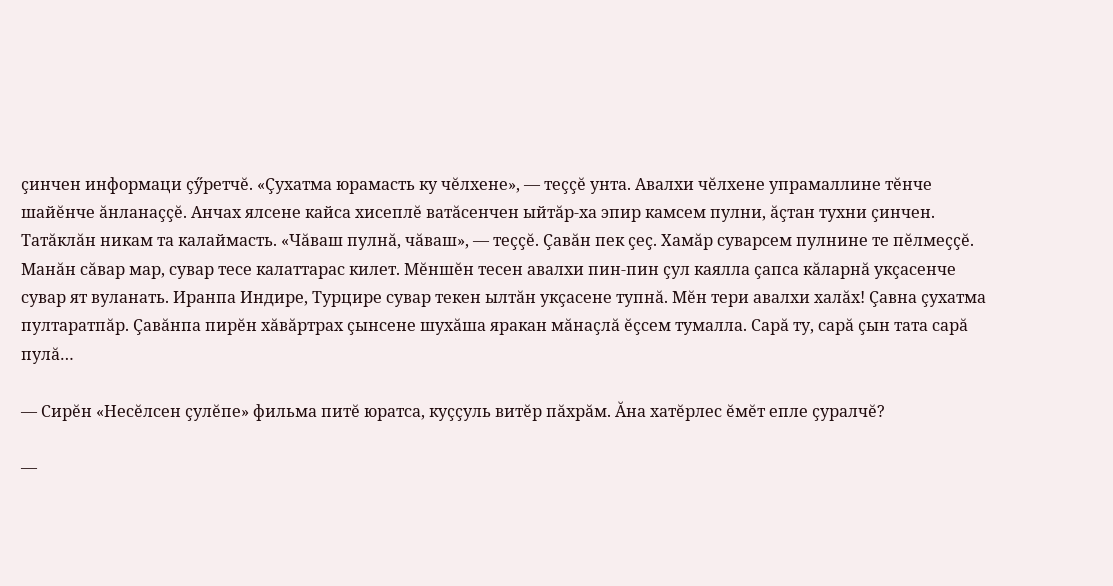çинчен информаци çӳретчĕ. «Çухатма юрамасть ку чĕлхене», — теççĕ унта. Авалхи чĕлхене упрамаллине тĕнче шайĕнче ăнланаççĕ. Анчах ялсене кайса хисеплĕ ватăсенчен ыйтăр-ха эпир камсем пулни, ăçтан тухни çинчен. Татăклăн никам та калаймасть. «Чăваш пулнă, чăваш», — теççĕ. Çавăн пек çеç. Хамăр суварсем пулнине те пĕлмеççĕ. Манăн сăвар мар, сувар тесе калаттарас килет. Мĕншĕн тесен авалхи пин-пин çул каялла çапса кăларнă укçасенче сувар ят вуланать. Иранпа Индире, Турцире сувар текен ылтăн укçасене тупнă. Мĕн тери авалхи халăх! Çавна çухатма пултаратпăр. Çавăнпа пирĕн хăвăртрах çынсене шухăша яракан мăнаçлă ĕçсем тумалла. Сарă ту, сарă çын тата сарă пулă…

— Сирĕн «Несĕлсен çулĕпе» фильма питĕ юратса, куççуль витĕр пăхрăм. Ăна хатĕрлес ĕмĕт епле çуралчĕ?

—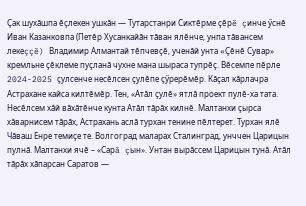Çак шухăшпа ĕçлекен ушкăн — Тутарстанри Сиктĕрме çĕрĕ çинче ӳснĕ Иван Казанковпа (Петĕр Хусанкайăн тăван ялĕнче, унпа тăвансем лекеççĕ) Владимир Алмантай тĕпчевçĕ, ученăй унта «Çĕнĕ Сувар» кремльне çĕклеме пуçланă чухне мана шыраса тупрĕç. Вĕсемпе пĕрле 2024-2025 çулсенче несĕлсен çулĕпе çӳрерĕмĕр. Кăçал кăрлачра Астрахане кайса килтĕмĕр. Тен, «Атăл çулĕ» ятлă проект пулĕ-ха тата. Несĕлсем хăй вăхăтĕнче кунта Атăл тăрăх килнĕ. Малтанхи çырса хăварнисем тăрăх, Астрахань аслă турхан тенине пĕлтерет. Турхан ялĕ Чăваш Енре темиçе те. Волгоград маларах Сталинград, унччен Царицын пулнă. Малтанхи ячĕ – «Сарă çын». Унтан вырăссем Царицын тунă. Атăл тăрăх хăпарсан Саратов —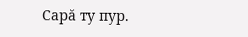Сарă ту пур.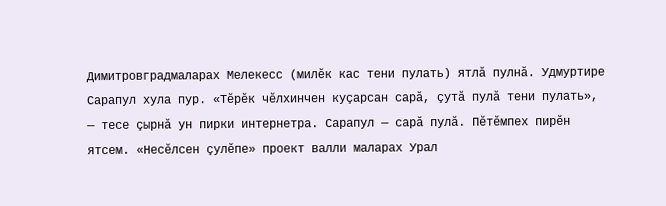Димитровградмаларах Мелекесс (милĕк кас тени пулать) ятлă пулнă. Удмуртире Сарапул хула пур. «Тĕрĕк чĕлхинчен куçарсан сарă, çутă пулă тени пулать», — тесе çырнă ун пирки интернетра. Сарапул — сарă пулă. Пĕтĕмпех пирĕн ятсем. «Несĕлсен çулĕпе» проект валли маларах Урал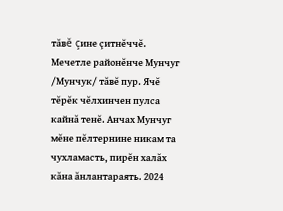тăвĕ çине çитнĕччĕ. Мечетле районĕнче Мунчуг /Мунчук/ тăвĕ пур. Ячĕ тĕрĕк чĕлхинчен пулса кайнă тенĕ. Анчах Мунчуг мĕне пĕлтернине никам та чухламасть, пирĕн халăх кăна ăнлантараять. 2024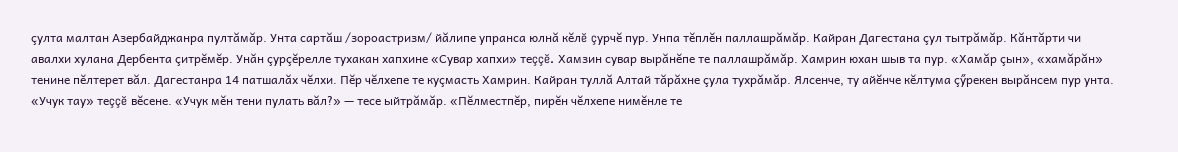çулта малтан Азербайджанра пултăмăр. Унта сартăш /зороастризм/ йăлипе упранса юлнă кĕлĕ çурчĕ пур. Унпа тĕплĕн паллашрăмăр. Кайран Дагестана çул тытрăмăр. Кăнтăрти чи авалхи хулана Дербента çитрĕмĕр. Унăн çурçĕрелле тухакан хапхине «Сувар хапхи» теççĕ. Хамзин сувар вырăнĕпе те паллашрăмăр. Хамрин юхан шыв та пур. «Хамăр çын», «хамăрăн» тенине пĕлтерет вăл. Дагестанра 14 патшалăх чĕлхи. Пĕр чĕлхепе те куçмасть Хамрин. Кайран туллă Алтай тăрăхне çула тухрăмăр. Ялсенче, ту айĕнче кĕлтума çӳрекен вырăнсем пур унта. «Учук тау» теççĕ вĕсене. «Учук мĕн тени пулать вăл?» — тесе ыйтрăмăр. «Пĕлместпĕр, пирĕн чĕлхепе нимĕнле те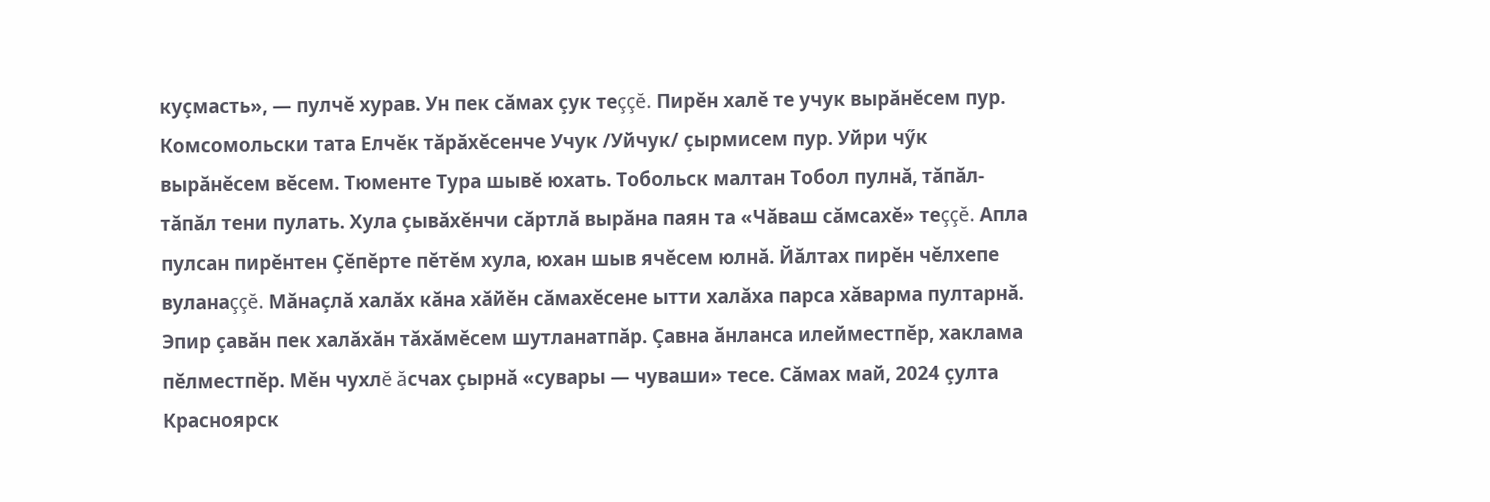куçмасть», — пулчĕ хурав. Ун пек сăмах çук теççĕ. Пирĕн халĕ те учук вырăнĕсем пур. Комсомольски тата Елчĕк тăрăхĕсенче Учук /Уйчук/ çырмисем пур. Уйри чӳк вырăнĕсем вĕсем. Тюменте Тура шывĕ юхать. Тобольск малтан Тобол пулнă, тăпăл-тăпăл тени пулать. Хула çывăхĕнчи сăртлă вырăна паян та «Чăваш сăмсахĕ» теççĕ. Апла пулсан пирĕнтен Çĕпĕрте пĕтĕм хула, юхан шыв ячĕсем юлнă. Йăлтах пирĕн чĕлхепе вуланаççĕ. Мăнаçлă халăх кăна хăйĕн сăмахĕсене ытти халăха парса хăварма пултарнă. Эпир çавăн пек халăхăн тăхăмĕсем шутланатпăр. Çавна ăнланса илейместпĕр, хаклама пĕлместпĕр. Мĕн чухлĕ ăсчах çырнă «сувары — чуваши» тесе. Сăмах май, 2024 çулта Красноярск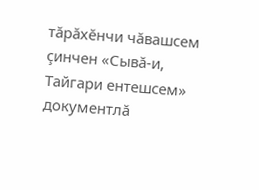тăрăхĕнчи чăвашсем çинчен «Сывă-и, Тайгари ентешсем» документлă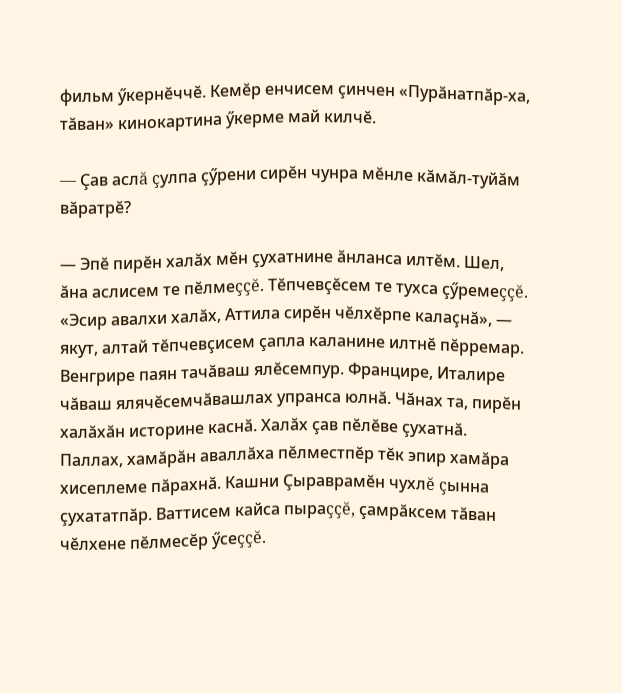фильм ӳкернĕччĕ. Кемĕр енчисем çинчен «Пурăнатпăр-ха, тăван» кинокартина ӳкерме май килчĕ.

— Çав аслă çулпа çӳрени сирĕн чунра мĕнле кăмăл-туйăм вăратрĕ?

— Эпĕ пирĕн халăх мĕн çухатнине ăнланса илтĕм. Шел, ăна аслисем те пĕлмеççĕ. Тĕпчевçĕсем те тухса çӳремеççĕ. «Эсир авалхи халăх, Аттила сирĕн чĕлхĕрпе калаçнă», — якут, алтай тĕпчевçисем çапла каланине илтнĕ пĕрремар. Венгрире паян тачăваш ялĕсемпур. Францире, Италире чăваш ялячĕсемчăвашлах упранса юлнă. Чăнах та, пирĕн халăхăн историне каснă. Халăх çав пĕлĕве çухатнă. Паллах, хамăрăн аваллăха пĕлместпĕр тĕк эпир хамăра хисеплеме пăрахнă. Кашни Çыраврамĕн чухлĕ çынна çухататпăр. Ваттисем кайса пыраççĕ, çамрăксем тăван чĕлхене пĕлмесĕр ӳсеççĕ.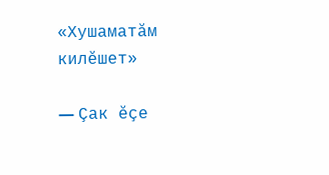«Хушаматăм килĕшет»

— Çак ĕçе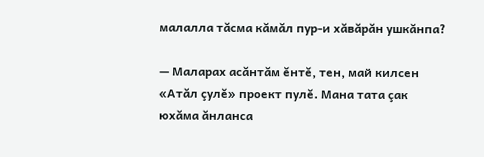малалла тăсма кăмăл пур-и хăвăрăн ушкăнпа?

— Маларах асăнтăм ĕнтĕ, тен, май килсен «Атăл çулĕ» проект пулĕ. Мана тата çак юхăма ăнланса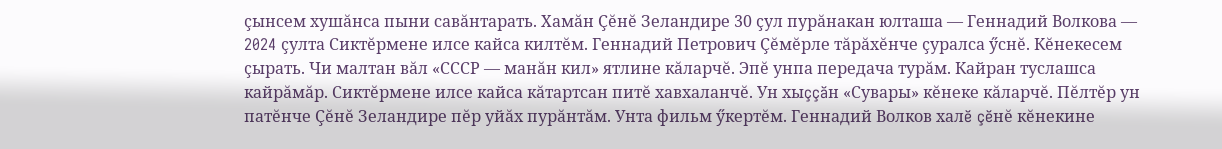çынсем хушăнса пыни савăнтарать. Хамăн Çĕнĕ Зеландире 30 çул пурăнакан юлташа — Геннадий Волкова — 2024 çулта Сиктĕрмене илсе кайса килтĕм. Геннадий Петрович Çĕмĕрле тăрăхĕнче çуралса ӳснĕ. Кĕнекесем çырать. Чи малтан вăл «СССР — манăн кил» ятлине кăларчĕ. Эпĕ унпа передача турăм. Кайран туслашса кайрăмăр. Сиктĕрмене илсе кайса кăтартсан питĕ хавхаланчĕ. Ун хыççăн «Сувары» кĕнеке кăларчĕ. Пĕлтĕр ун патĕнче Çĕнĕ Зеландире пĕр уйăх пурăнтăм. Унта фильм ӳкертĕм. Геннадий Волков халĕ çĕнĕ кĕнекине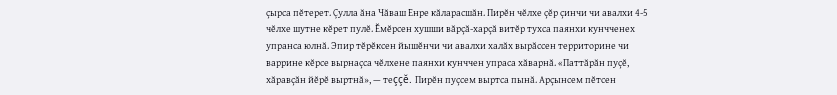çырса пĕтерет. Çулла ăна Чăваш Енре кăларасшăн. Пирĕн чĕлхе çĕр çинчи чи авалхи 4-5 чĕлхе шутне кĕрет пулĕ. Ĕмĕрсен хушши вăрçă-харçă витĕр тухса паянхи кунчченех упранса юлнă. Эпир тĕрĕксен йышĕнчи чи авалхи халăх вырăссен территорине чи варрине кĕрсе вырнаçса чĕлхене паянхи кунччен упраса хăварнă. «Паттăрăн пуçĕ, хăравçăн йĕрĕ выртнă», — теççĕ. Пирĕн пуçсем выртса пынă. Арçынсем пĕтсен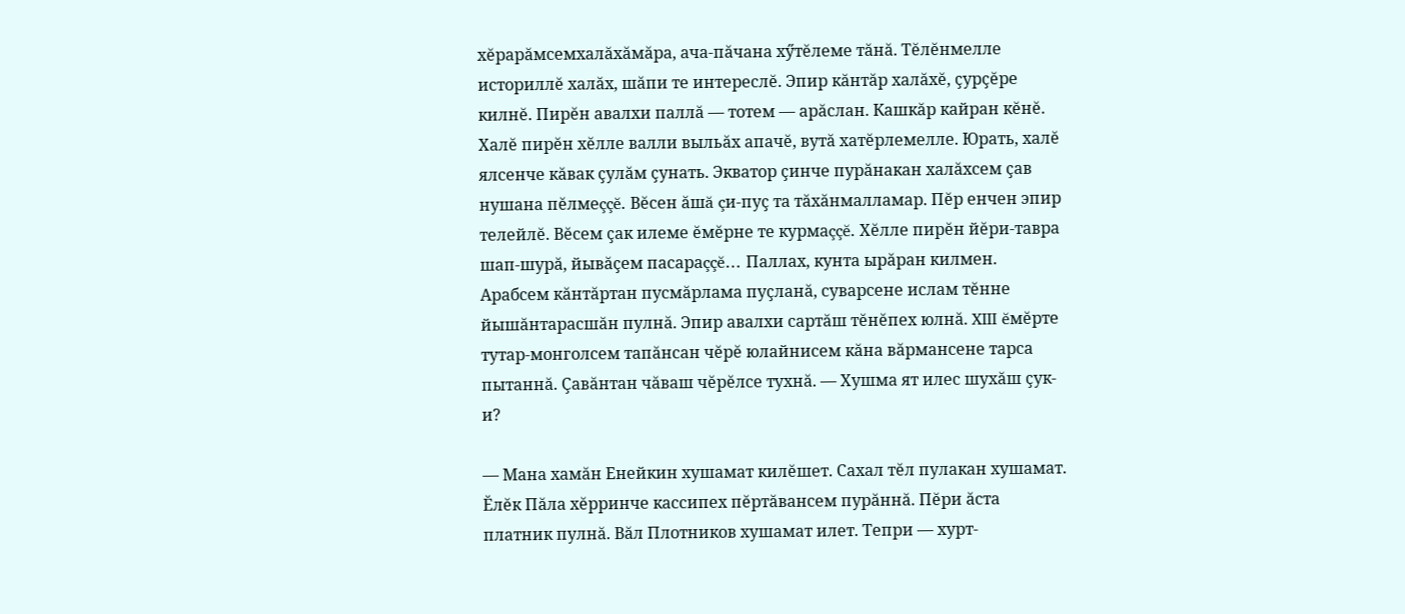хĕрарăмсемхалăхăмăра, ача-пăчана хӳтĕлеме тăнă. Тĕлĕнмелле историллĕ халăх, шăпи те интереслĕ. Эпир кăнтăр халăхĕ, çурçĕре килнĕ. Пирĕн авалхи паллă — тотем — арăслан. Кашкăр кайран кĕнĕ. Халĕ пирĕн хĕлле валли выльăх апачĕ, вутă хатĕрлемелле. Юрать, халĕ ялсенче кăвак çулăм çунать. Экватор çинче пурăнакан халăхсем çав нушана пĕлмеççĕ. Вĕсен ăшă çи-пуç та тăхăнмалламар. Пĕр енчен эпир телейлĕ. Вĕсем çак илеме ĕмĕрне те курмаççĕ. Хĕлле пирĕн йĕри-тавра шап-шурă, йывăçем пасараççĕ… Паллах, кунта ырăран килмен. Арабсем кăнтăртан пусмăрлама пуçланă, суварсене ислам тĕнне йышăнтарасшăн пулнă. Эпир авалхи сартăш тĕнĕпех юлнă. XIII ĕмĕрте тутар-монголсем тапăнсан чĕрĕ юлайнисем кăна вăрмансене тарса пытаннă. Çавăнтан чăваш чĕрĕлсе тухнă. — Хушма ят илес шухăш çук-и?

— Мана хамăн Енейкин хушамат килĕшет. Сахал тĕл пулакан хушамат. Ĕлĕк Пăла хĕрринче кассипех пĕртăвансем пурăннă. Пĕри ăста платник пулнă. Вăл Плотников хушамат илет. Тепри — хурт-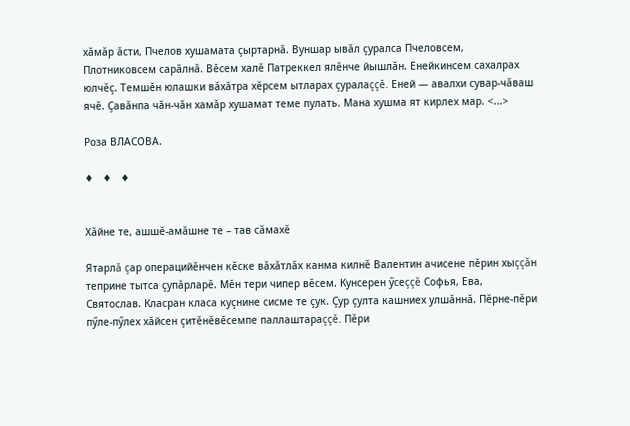хăмăр ăсти, Пчелов хушамата çыртарнă. Вуншар ывăл çуралса Пчеловсем, Плотниковсем сарăлнă. Вĕсем халĕ Патреккел ялĕнче йышлăн. Енейкинсем сахалрах юлчĕç. Темшĕн юлашки вăхăтра хĕрсем ытларах çуралаççĕ. Еней — авалхи сувар-чăваш ячĕ. Çавăнпа чăн-чăн хамăр хушамат теме пулать. Мана хушма ят кирлех мар. <...>

Роза ВЛАСОВА.

♦   ♦   ♦


Хăйне те, ашшĕ-амăшне те – тав сăмахĕ

Ятарлă çар операцийĕнчен кĕске вăхăтлăх канма килнĕ Валентин ачисене пĕрин хыççăн теприне тытса çупăрларĕ. Мĕн тери чипер вĕсем. Кунсерен ӳсеççĕ Софья, Ева, Святослав. Класран класа куçнине сисме те çук. Çур çулта кашниех улшăннă. Пĕрне-пĕри пӳле-пӳлех хăйсен çитĕнĕвĕсемпе паллаштараççĕ. Пĕри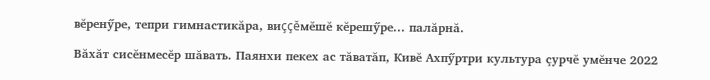вĕренӳре, тепри гимнастикăра, виççĕмĕшĕ кĕрешӳре... палăрнă.

Вăхăт сисĕнмесĕр шăвать. Паянхи пекех ас тăватăп, Кивĕ Ахпӳртри культура çурчĕ умĕнче 2022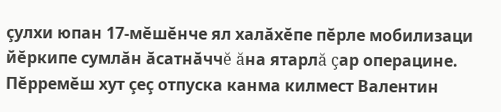çулхи юпан 17-мĕшĕнче ял халăхĕпе пĕрле мобилизаци йĕркипе сумлăн ăсатнăччĕ ăна ятарлă çар операцине. Пĕрремĕш хут çеç отпуска канма килмест Валентин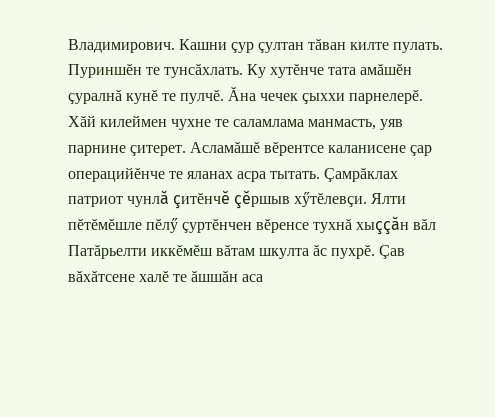Владимирович. Кашни çур çултан тăван килте пулать. Пуриншĕн те тунсăхлать. Ку хутĕнче тата амăшĕн çуралнă кунĕ те пулчĕ. Ăна чечек çыххи парнелерĕ. Хăй килеймен чухне те саламлама манмасть, уяв парнине çитерет. Асламăшĕ вĕрентсе каланисене çар операцийĕнче те яланах асра тытать. Çамрăклах патриот чунлă çитĕнчĕ çĕршыв хӳтĕлевçи. Ялти пĕтĕмĕшле пĕлӳ çуртĕнчен вĕренсе тухнă хыççăн вăл Патăрьелти иккĕмĕш вăтам шкулта ăс пухрĕ. Çав вăхăтсене халĕ те ăшшăн аса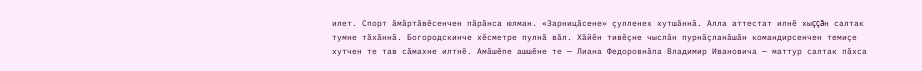илет. Спорт ăмăртăвĕсенчен пăрăнса юлман. «Зарницăсене» çулленех хутшăннă. Алла аттестат илнĕ хыççăн салтак тумне тăхăннă. Богородскинче хĕсметре пулнă вăл. Хăйĕн тивĕçне чыслăн пурнăçланăшăн командирсенчен темиçе хутчен те тав сăмахне илтнĕ. Амăшĕпе ашшĕне те — Лиана Федоровнăпа Владимир Ивановича — маттур салтак пăхса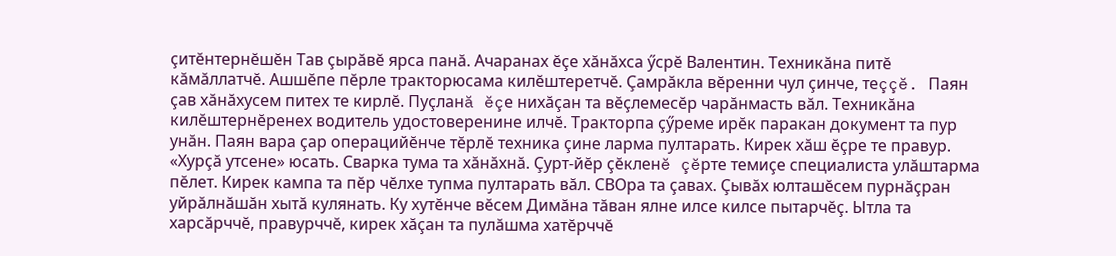çитĕнтернĕшĕн Тав çырăвĕ ярса панă. Ачаранах ĕçе хăнăхса ӳсрĕ Валентин. Техникăна питĕ кăмăллатчĕ. Ашшĕпе пĕрле тракторюсама килĕштеретчĕ. Çамрăкла вĕренни чул çинче, теççĕ. Паян çав хăнăхусем питех те кирлĕ. Пуçланă ĕçе нихăçан та вĕçлемесĕр чарăнмасть вăл. Техникăна килĕштернĕренех водитель удостоверенине илчĕ. Тракторпа çӳреме ирĕк паракан документ та пур унăн. Паян вара çар операцийĕнче тĕрлĕ техника çине ларма пултарать. Кирек хăш ĕçре те правур. «Хурçă утсене» юсать. Сварка тума та хăнăхнă. Çурт-йĕр çĕкленĕ çĕрте темиçе специалиста улăштарма пĕлет. Кирек кампа та пĕр чĕлхе тупма пултарать вăл. СВОра та çавах. Çывăх юлташĕсем пурнăçран уйрăлнăшăн хытă кулянать. Ку хутĕнче вĕсем Димăна тăван ялне илсе килсе пытарчĕç. Ытла та харсăрччĕ, правурччĕ, кирек хăçан та пулăшма хатĕрччĕ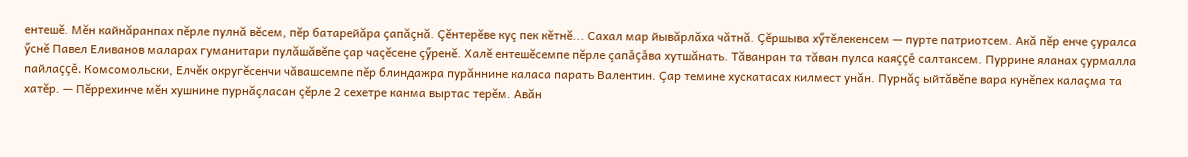ентешĕ. Мĕн кайнăранпах пĕрле пулнă вĕсем, пĕр батарейăра çапăçнă. Çĕнтерĕве куç пек кĕтнĕ... Сахал мар йывăрлăха чăтнă. Çĕршыва хӳтĕлекенсем — пурте патриотсем. Акă пĕр енче çуралса ӳснĕ Павел Еливанов маларах гуманитари пулăшăвĕпе çар чаçĕсене çӳренĕ. Халĕ ентешĕсемпе пĕрле çапăçăва хутшăнать. Тăванран та тăван пулса каяççĕ салтаксем. Пуррине яланах çурмалла пайлаççĕ. Комсомольски, Елчĕк округĕсенчи чăвашсемпе пĕр блиндажра пурăннине каласа парать Валентин. Çар темине хускатасах килмест унăн. Пурнăç ыйтăвĕпе вара кунĕпех калаçма та хатĕр. — Пĕррехинче мĕн хушнине пурнăçласан çĕрле 2 сехетре канма выртас терĕм. Авăн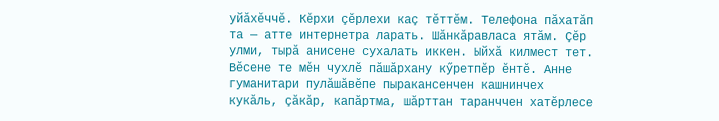уйăхĕччĕ. Кĕрхи çĕрлехи каç тĕттĕм. Телефона пăхатăп та — атте интернетра ларать. Шăнкăравласа ятăм. Çĕр улми, тырă анисене сухалать иккен. Ыйхă килмест тет. Вĕсене те мĕн чухлĕ пăшăрхану кӳретпĕр ĕнтĕ. Анне гуманитари пулăшăвĕпе пыракансенчен кашнинчех кукăль, çăкăр, капăртма, шăрттан таранччен хатĕрлесе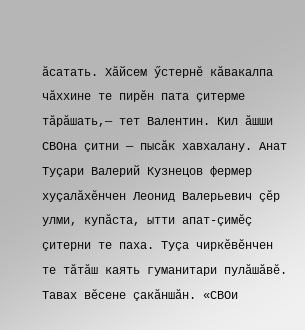ăсатать. Хăйсем ӳстернĕ кăвакалпа чăххине те пирĕн пата çитерме тăрăшать,— тет Валентин. Кил ăшши СВОна çитни — пысăк хавхалану. Анат Туçари Валерий Кузнецов фермер хуçалăхĕнчен Леонид Валерьевич çĕр улми, купăста, ытти апат-çимĕç çитерни те паха. Туçа чиркĕвĕнчен те тăтăш каять гуманитари пулăшăвĕ. Тавах вĕсене çакăншăн. «СВОи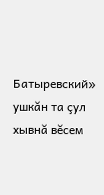Батыревский» ушкăн та çул хывнă вĕсем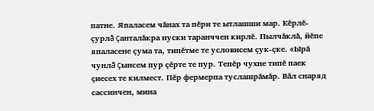патне. Япаласем чăнах та пĕри те ытлашши мар. Кĕрлĕ-çурлă çанталăкра нуски таранччен кирлĕ. Пылчăклă, йĕпе япаласене çума та, типĕтме те условисем çук-çке. «Ырă чунлă çынсем пур çĕрте те пур. Тепĕр чухне типĕ паек çиесех те килмест. Пĕр фермерпа туслашрăмăр. Вăл снаряд сассинчен, мина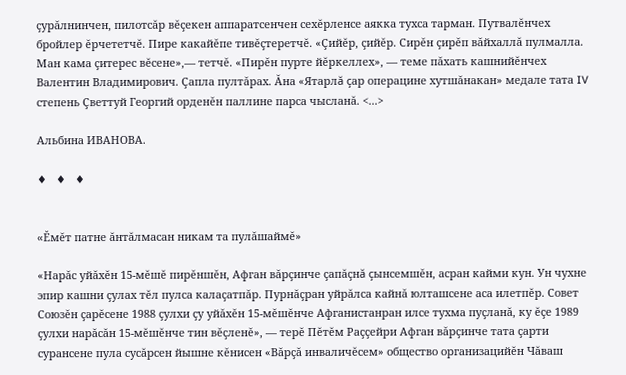çурăлнинчен, пилотсăр вĕçекен аппаратсенчен сехĕрленсе аякка тухса тарман. Путвалĕнчех бройлер ĕрчететчĕ. Пире какайĕпе тивĕçтеретчĕ. «Çийĕр, çийĕр. Сирĕн çирĕп вăйхаллă пулмалла. Ман кама çитерес вĕсене»,— тетчĕ. «Пирĕн пурте йĕркеллех», — теме пăхать кашнийĕнчех Валентин Владимирович. Çапла пултăрах. Ăна «Ятарлă çар операцине хутшăнакан» медале тата IV степень Çветтуй Георгий орденĕн паллине парса чысланă. <...>

Альбина ИВАНОВА.

♦   ♦   ♦


«Ĕмĕт патне ăнтăлмасан никам та пулăшаймĕ»

«Нарăс уйăхĕн 15-мĕшĕ пирĕншĕн, Афган вăрçинче çапăçнă çынсемшĕн, асран кайми кун. Ун чухне эпир кашни çулах тĕл пулса калаçатпăр. Пурнăçран уйрăлса кайнă юлташсене аса илетпĕр. Совет Союзĕн çарĕсене 1988 çулхи çу уйăхĕн 15-мĕшĕнче Афганистанран илсе тухма пуçланă, ку ĕçе 1989 çулхи нарăсăн 15-мĕшĕнче тин вĕçленĕ», — терĕ Пĕтĕм Раççейри Афган вăрçинче тата çарти сурансене пула сусăрсен йышне кĕнисен «Вăрçă инваличĕсем» общество организацийĕн Чăваш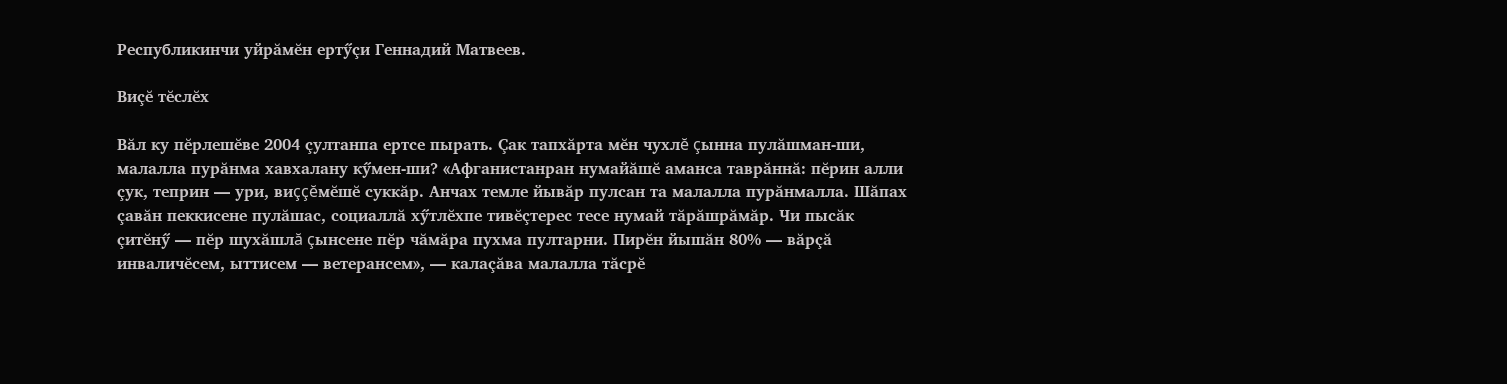Республикинчи уйрăмĕн ертӳçи Геннадий Матвеев.

Виçĕ тĕслĕх

Вăл ку пĕрлешĕве 2004 çултанпа ертсе пырать. Çак тапхăрта мĕн чухлĕ çынна пулăшман-ши, малалла пурăнма хавхалану кӳмен-ши? «Афганистанран нумайăшĕ аманса таврăннă: пĕрин алли çук, теприн — ури, виççĕмĕшĕ суккăр. Анчах темле йывăр пулсан та малалла пурăнмалла. Шăпах çавăн пеккисене пулăшас, социаллă хӳтлĕхпе тивĕçтерес тесе нумай тăрăшрăмăр. Чи пысăк çитĕнӳ — пĕр шухăшлă çынсене пĕр чăмăра пухма пултарни. Пирĕн йышăн 80% — вăрçă инваличĕсем, ыттисем — ветерансем», — калаçăва малалла тăсрĕ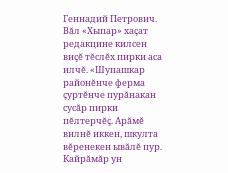Геннадий Петрович. Вăл «Хыпар» хаçат редакцине килсен виçĕ тĕслĕх пирки аса илчĕ. «Шупашкар районĕнче ферма çуртĕнче пурăнакан сусăр пирки пĕлтерчĕç. Арăмĕ вилнĕ иккен, шкулта вĕренекен ывăлĕ пур. Кайрăмăр ун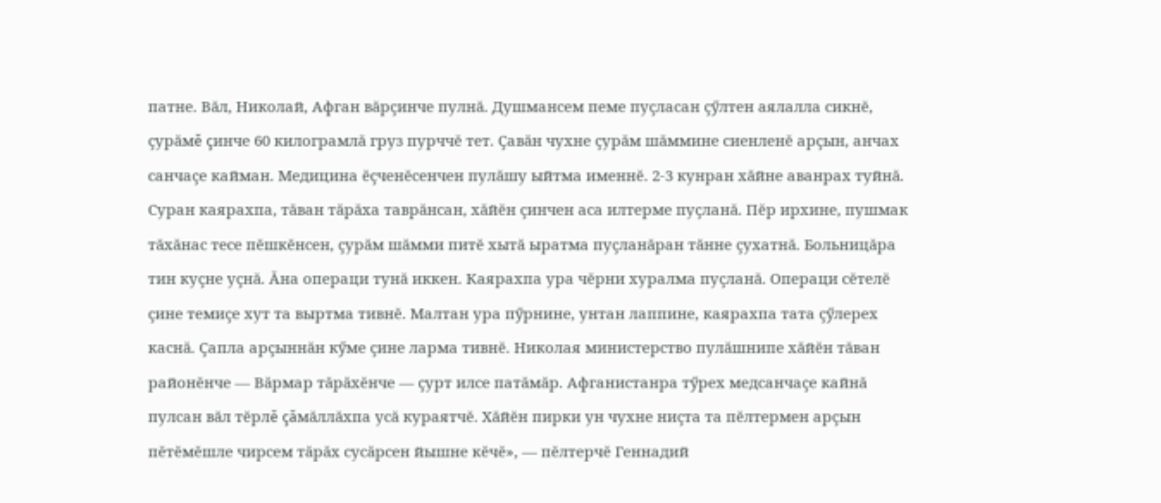патне. Вăл, Николай, Афган вăрçинче пулнă. Душмансем пеме пуçласан çӳлтен аялалла сикнĕ, çурăмĕ çинче 60 килограмлă груз пурччĕ тет. Çавăн чухне çурăм шăммине сиенленĕ арçын, анчах санчаçе кайман. Медицина ĕçченĕсенчен пулăшу ыйтма именнĕ. 2-3 кунран хăйне аванрах туйнă. Суран каярахпа, тăван тăрăха таврăнсан, хăйĕн çинчен аса илтерме пуçланă. Пĕр ирхине, пушмак тăхăнас тесе пĕшкĕнсен, çурăм шăмми питĕ хытă ыратма пуçланăран тăнне çухатнă. Больницăра тин куçне уçнă. Ăна операци тунă иккен. Каярахпа ура чĕрни хуралма пуçланă. Операци сĕтелĕ çине темиçе хут та выртма тивнĕ. Малтан ура пӳрнине, унтан лаппине, каярахпа тата çӳлерех каснă. Çапла арçыннăн кӳме çине ларма тивнĕ. Николая министерство пулăшнипе хăйĕн тăван районĕнче — Вăрмар тăрăхĕнче — çурт илсе патăмăр. Афганистанра тӳрех медсанчаçе кайнă пулсан вăл тĕрлĕ çăмăллăхпа усă кураятчĕ. Хăйĕн пирки ун чухне ниçта та пĕлтермен арçын пĕтĕмĕшле чирсем тăрăх сусăрсен йышне кĕчĕ», — пĕлтерчĕ Геннадий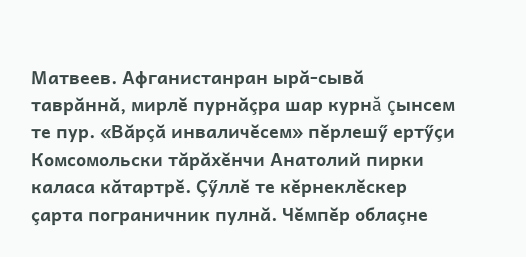Матвеев. Афганистанран ырă-сывă таврăннă, мирлĕ пурнăçра шар курнă çынсем те пур. «Вăрçă инваличĕсем» пĕрлешӳ ертӳçи Комсомольски тăрăхĕнчи Анатолий пирки каласа кăтартрĕ. Çӳллĕ те кĕрнеклĕскер çарта пограничник пулнă. Чĕмпĕр облаçне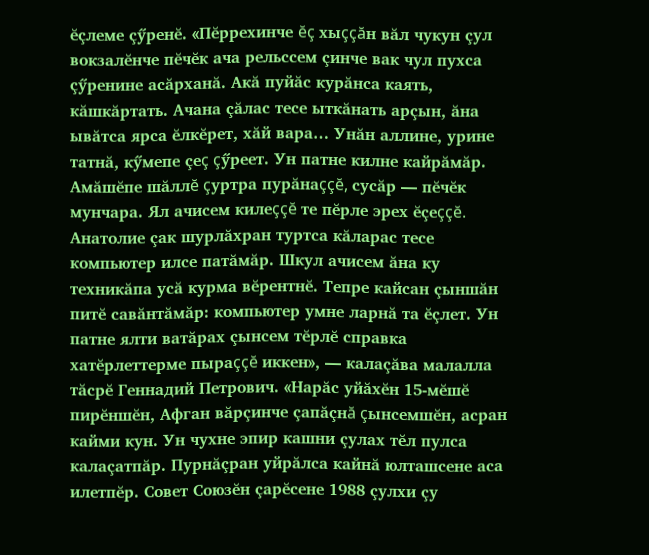ĕçлеме çӳренĕ. «Пĕррехинче ĕç хыççăн вăл чукун çул вокзалĕнче пĕчĕк ача рельссем çинче вак чул пухса çӳренине асăрханă. Акă пуйăс курăнса каять, кăшкăртать. Ачана çăлас тесе ыткăнать арçын, ăна ывăтса ярса ĕлкĕрет, хăй вара… Унăн аллине, урине татнă, кӳмепе çеç çӳреет. Ун патне килне кайрăмăр. Амăшĕпе шăллĕ çуртра пурăнаççĕ, сусăр — пĕчĕк мунчара. Ял ачисем килеççĕ те пĕрле эрех ĕçеççĕ. Анатолие çак шурлăхран туртса кăларас тесе компьютер илсе патăмăр. Шкул ачисем ăна ку техникăпа усă курма вĕрентнĕ. Тепре кайсан çыншăн питĕ савăнтăмăр: компьютер умне ларнă та ĕçлет. Ун патне ялти ватăрах çынсем тĕрлĕ справка хатĕрлеттерме пыраççĕ иккен», — калаçăва малалла тăсрĕ Геннадий Петрович. «Нарăс уйăхĕн 15-мĕшĕ пирĕншĕн, Афган вăрçинче çапăçнă çынсемшĕн, асран кайми кун. Ун чухне эпир кашни çулах тĕл пулса калаçатпăр. Пурнăçран уйрăлса кайнă юлташсене аса илетпĕр. Совет Союзĕн çарĕсене 1988 çулхи çу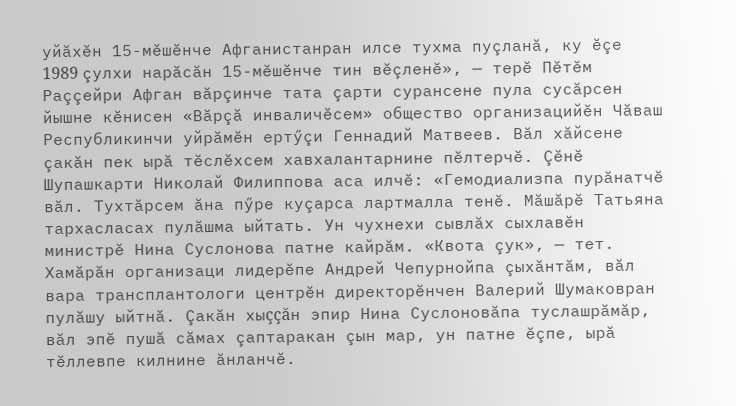уйăхĕн 15-мĕшĕнче Афганистанран илсе тухма пуçланă, ку ĕçе 1989 çулхи нарăсăн 15-мĕшĕнче тин вĕçленĕ», — терĕ Пĕтĕм Раççейри Афган вăрçинче тата çарти сурансене пула сусăрсен йышне кĕнисен «Вăрçă инваличĕсем» общество организацийĕн Чăваш Республикинчи уйрăмĕн ертӳçи Геннадий Матвеев. Вăл хăйсене çакăн пек ырă тĕслĕхсем хавхалантарнине пĕлтерчĕ. Çĕнĕ Шупашкарти Николай Филиппова аса илчĕ: «Гемодиализпа пурăнатчĕ вăл. Тухтăрсем ăна пӳре куçарса лартмалла тенĕ. Мăшăрĕ Татьяна тархасласах пулăшма ыйтать. Ун чухнехи сывлăх сыхлавĕн министрĕ Нина Суслонова патне кайрăм. «Квота çук», — тет. Хамăрăн организаци лидерĕпе Андрей Чепурнойпа çыхăнтăм, вăл вара трансплантологи центрĕн директорĕнчен Валерий Шумаковран пулăшу ыйтнă. Çакăн хыççăн эпир Нина Суслоновăпа туслашрăмăр, вăл эпĕ пушă сăмах çаптаракан çын мар, ун патне ĕçпе, ырă тĕллевпе килнине ăнланчĕ.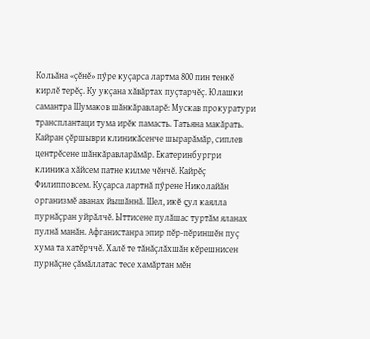Кольăна «çĕнĕ» пӳре куçарса лартма 800 пин тенкĕ кирлĕ терĕç. Ку укçана хăвăртах пуçтарчĕç. Юлашки самантра Шумаков шăнкăравларĕ: Мускав прокуратури трансплантаци тума ирĕк памасть. Татьяна макăрать. Кайран çĕршыври клиникăсенче шырарăмăр, сиплев центрĕсене шăнкăравларăмăр. Екатеринбургри клиника хăйсем патне килме чĕнчĕ. Кайрĕç Филипповсем. Куçарса лартнă пӳрене Николайăн организмĕ аванах йышăннă. Шел, икĕ çул каялла пурнăçран уйрăлчĕ. Ыттисене пулăшас туртăм яланах пулнă манăн. Афганистанра эпир пĕр-пĕриншĕн пуç хума та хатĕрччĕ. Халĕ те тăнăçлăхшăн кĕрешнисен пурнăçне çăмăллатас тесе хамăртан мĕн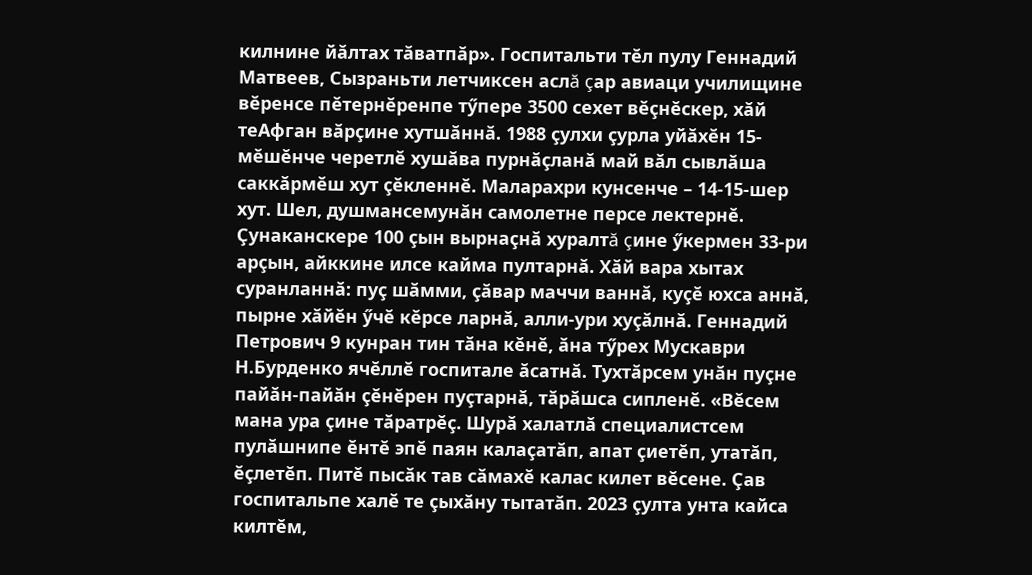килнине йăлтах тăватпăр». Госпитальти тĕл пулу Геннадий Матвеев, Сызраньти летчиксен аслă çар авиаци училищине вĕренсе пĕтернĕренпе тӳпере 3500 сехет вĕçнĕскер, хăй теАфган вăрçине хутшăннă. 1988 çулхи çурла уйăхĕн 15-мĕшĕнче черетлĕ хушăва пурнăçланă май вăл сывлăша саккăрмĕш хут çĕкленнĕ. Маларахри кунсенче – 14-15-шер хут. Шел, душмансемунăн самолетне персе лектернĕ. Çунаканскере 100 çын вырнаçнă хуралтă çине ӳкермен 33-ри арçын, айккине илсе кайма пултарнă. Хăй вара хытах суранланнă: пуç шăмми, çăвар маччи ваннă, куçĕ юхса аннă, пырне хăйĕн ӳчĕ кĕрсе ларнă, алли-ури хуçăлнă. Геннадий Петрович 9 кунран тин тăна кĕнĕ, ăна тӳрех Мускаври Н.Бурденко ячĕллĕ госпитале ăсатнă. Тухтăрсем унăн пуçне пайăн-пайăн çĕнĕрен пуçтарнă, тăрăшса сипленĕ. «Вĕсем мана ура çине тăратрĕç. Шурă халатлă специалистсем пулăшнипе ĕнтĕ эпĕ паян калаçатăп, апат çиетĕп, утатăп, ĕçлетĕп. Питĕ пысăк тав сăмахĕ калас килет вĕсене. Çав госпитальпе халĕ те çыхăну тытатăп. 2023 çулта унта кайса килтĕм,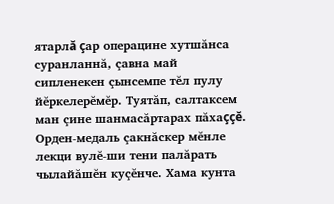ятарлă çар операцине хутшăнса суранланнă, çавна май сипленекен çынсемпе тĕл пулу йĕркелерĕмĕр. Туятăп, салтаксем ман çине шанмасăртарах пăхаççĕ. Орден-медаль çакнăскер мĕнле лекци вулĕ-ши тени палăрать чылайăшĕн куçĕнче. Хама кунта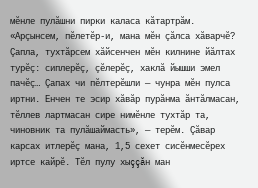мĕнле пулăшни пирки каласа кăтартрăм. «Арçынсем, пĕлетĕр-и, мана мĕн çăлса хăварчĕ? Çапла, тухтăрсем хăйсенчен мĕн килнине йăлтах турĕç: сиплерĕç, çĕлерĕç, хаклă йышши эмел пачĕç… Çапах чи пĕлтерĕшли — чунра мĕн пулса иртни. Енчен те эсир хăвăр пурăнма ăнтăлмасан, тĕллев лартмасан сире нимĕнле тухтăр та, чиновник та пулăшаймасть», — терĕм. Çăвар карсах итлерĕç мана, 1,5 сехет сисĕнмесĕрех иртсе кайрĕ. Тĕл пулу хыççăн ман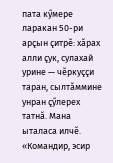пата кӳмере ларакан 50-ри арçын çитрĕ: хăрах алли çук, сулахай урине — чĕркуççи таран, сылтăммине унран çӳлерех татнă. Мана ыталаса илчĕ. «Командир, эсир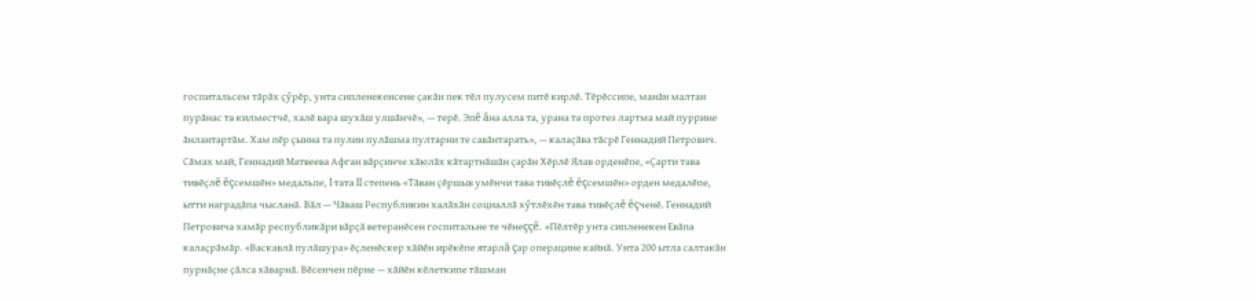госпитальсем тăрăх çӳрĕр, унта сипленекенсене çакăн пек тĕл пулусем питĕ кирлĕ. Тĕрĕссипе, манăн малтан пурăнас та килместчĕ, халĕ вара шухăш улшăнчĕ», — терĕ. Эпĕ ăна алла та, урана та протез лартма май пуррине ăнлантартăм. Хам пĕр çынна та пулин пулăшма пултарни те савăнтарать», — калаçăва тăсрĕ Геннадий Петрович. Сăмах май, Геннадий Матвеева Афган вăрçинче хăюлăх кăтартнăшăн çарăн Хĕрлĕ Ялав орденĕпе, «Çарти тава тивĕçлĕ ĕçсемшĕн» медальпе, I тата II степень «Тăван çĕршыв умĕнчи тава тивĕçлĕ ĕçсемшĕн» орден медалĕпе, ытти наградăпа чысланă. Вăл — Чăваш Республикин халăхăн социаллă хӳтлĕхĕн тава тивĕçлĕ ĕçченĕ. Геннадий Петровича хамăр республикăри вăрçă ветеранĕсен госпитальне те чĕнеççĕ. «Пĕлтĕр унта сипленекен Евăпа калаçрăмăр. «Васкавлă пулăшура» ĕçленĕскер хăйĕн ирĕкĕпе ятарлă çар операцине кайнă. Унта 200 ытла салтакăн пурнăçне çăлса хăварнă. Вĕсенчен пĕрне — хăйĕн кĕлеткипе тăшман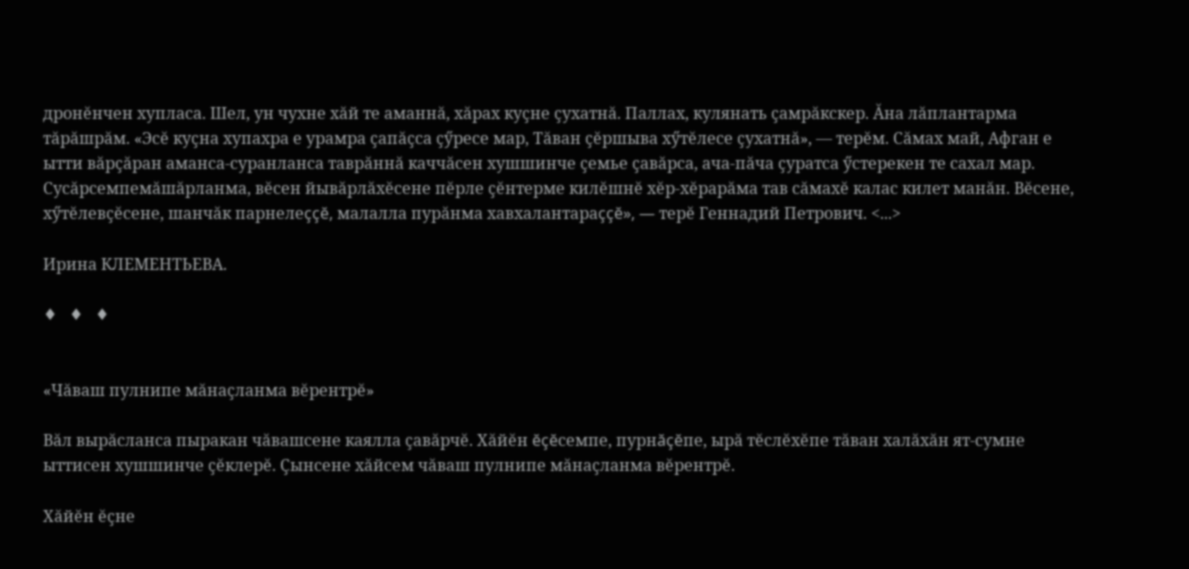дронĕнчен хупласа. Шел, ун чухне хăй те аманнă, хăрах куçне çухатнă. Паллах, кулянать çамрăкскер. Ăна лăплантарма тăрăшрăм. «Эсĕ куçна хупахра е урамра çапăçса çӳресе мар, Тăван çĕршыва хӳтĕлесе çухатнă», — терĕм. Сăмах май, Афган е ытти вăрçăран аманса-суранланса таврăннă каччăсен хушшинче çемье çавăрса, ача-пăча çуратса ӳстерекен те сахал мар. Сусăрсемпемăшăрланма, вĕсен йывăрлăхĕсене пĕрле çĕнтерме килĕшнĕ хĕр-хĕрарăма тав сăмахĕ калас килет манăн. Вĕсене, хӳтĕлевçĕсене, шанчăк парнелеççĕ, малалла пурăнма хавхалантараççĕ», — терĕ Геннадий Петрович. <...>

Ирина КЛЕМЕНТЬЕВА.

♦   ♦   ♦


«Чăваш пулнипе мăнаçланма вĕрентрĕ»

Вăл вырăсланса пыракан чăвашсене каялла çавăрчĕ. Хăйĕн ĕçĕсемпе, пурнăçĕпе, ырă тĕслĕхĕпе тăван халăхăн ят-сумне ыттисен хушшинче çĕклерĕ. Çынсене хăйсем чăваш пулнипе мăнаçланма вĕрентрĕ.

Хăйĕн ĕçне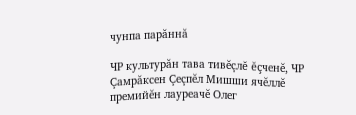чунпа парăннă

ЧР культурăн тава тивĕçлĕ ĕçченĕ, ЧР Çамрăксен Çеçпĕл Мишши ячĕллĕ премийĕн лауреачĕ Олег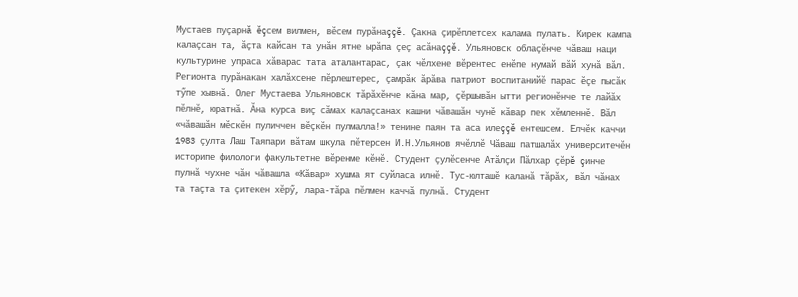Мустаев пуçарнă ĕçсем вилмен, вĕсем пурăнаççĕ. Çакна çирĕплетсех калама пулать. Кирек кампа калаçсан та, ăçта кайсан та унăн ятне ырăпа çеç асăнаççĕ. Ульяновск облаçĕнче чăваш наци культурине упраса хăварас тата аталантарас, çак чĕлхене вĕрентес енĕпе нумай вăй хунă вăл. Регионта пурăнакан халăхсене пĕрлештерес, çамрăк ăрăва патриот воспитанийĕ парас ĕçе пысăк тӳпе хывнă. Олег Мустаева Ульяновск тăрăхĕнче кăна мар, çĕршывăн ытти регионĕнче те лайăх пĕлнĕ, юратнă. Ăна курса виç сăмах калаçсанах кашни чăвашăн чунĕ кăвар пек хĕмленнĕ. Вăл «чăвашăн мĕскĕн пуличчен вĕçкĕн пулмалла!» тенине паян та аса илеççĕ ентешсем. Елчĕк каччи 1983 çулта Лаш Таяпари вăтам шкула пĕтерсен И.Н.Ульянов ячĕллĕ Чăваш патшалăх университечĕн историпе филологи факультетне вĕренме кĕнĕ. Студент çулĕсенче Атăлçи Пăлхар çĕрĕ çинче пулнă чухне чăн чăвашла «Кăвар» хушма ят суйласа илнĕ. Тус-юлташĕ каланă тăрăх, вăл чăнах та таçта та çитекен хĕрӳ, лара-тăра пĕлмен каччă пулнă. Студент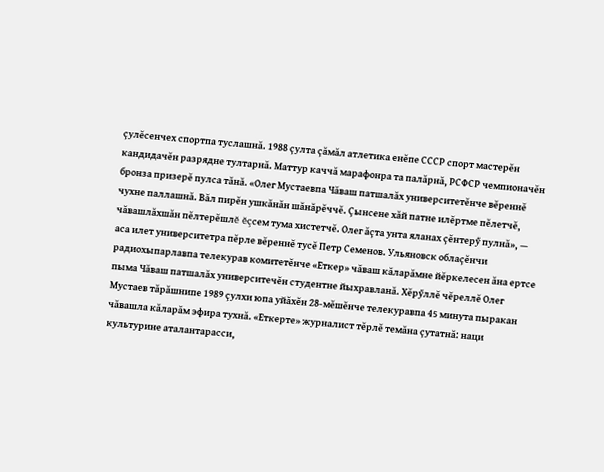çулĕсенчех спортпа туслашнă. 1988 çулта çăмăл атлетика енĕпе СССР спорт мастерĕн кандидачĕн разрядне тултарнă. Маттур каччă марафонра та палăрнă, РСФСР чемпионачĕн бронза призерĕ пулса тăнă. «Олег Мустаевпа Чăваш патшалăх университетĕнче вĕреннĕ чухне паллашнă. Вăл пирĕн ушкăнăн шăнăрĕччĕ. Çынсене хăй патне илĕртме пĕлетчĕ, чăвашлăхшăн пĕлтерĕшлĕ ĕçсем тума хистетчĕ. Олег ăçта унта яланах çĕнтерӳ пулнă», — аса илет университетра пĕрле вĕреннĕ тусĕ Петр Семенов. Ульяновск облаçĕнчи радиохыпарлавпа телекурав комитетĕнче «Еткер» чăваш кăларăмне йĕркелесен ăна ертсе пыма Чăваш патшалăх университечĕн студентне йыхравланă. Хĕрӳллĕ чĕреллĕ Олег Мустаев тăрăшнипе 1989 çулхи юпа уйăхĕн 28-мĕшĕнче телекуравпа 45 минута пыракан чăвашла кăларăм эфира тухнă. «Еткерте» журналист тĕрлĕ темăна çутатнă: наци культурине аталантарасси,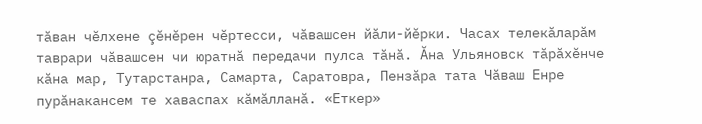тăван чĕлхене çĕнĕрен чĕртесси, чăвашсен йăли-йĕрки. Часах телекăларăм таврари чăвашсен чи юратнă передачи пулса тăнă. Ăна Ульяновск тăрăхĕнче кăна мар, Тутарстанра, Самарта, Саратовра, Пензăра тата Чăваш Енре пурăнакансем те хаваспах кăмăлланă. «Еткер»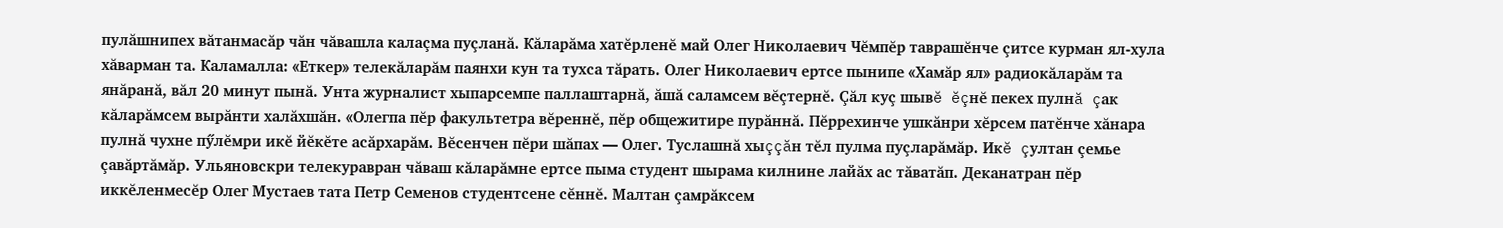пулăшнипех вăтанмасăр чăн чăвашла калаçма пуçланă. Кăларăма хатĕрленĕ май Олег Николаевич Чĕмпĕр таврашĕнче çитсе курман ял-хула хăварман та. Каламалла: «Еткер» телекăларăм паянхи кун та тухса тăрать. Олег Николаевич ертсе пынипе «Хамăр ял» радиокăларăм та янăранă, вăл 20 минут пынă. Унта журналист хыпарсемпе паллаштарнă, ăшă саламсем вĕçтернĕ. Çăл куç шывĕ ĕçнĕ пекех пулнă çак кăларăмсем вырăнти халăхшăн. «Олегпа пĕр факультетра вĕреннĕ, пĕр общежитире пурăннă. Пĕррехинче ушкăнри хĕрсем патĕнче хăнара пулнă чухне пӳлĕмри икĕ йĕкĕте асăрхарăм. Вĕсенчен пĕри шăпах — Олег. Туслашнă хыççăн тĕл пулма пуçларăмăр. Икĕ çултан çемье çавăртăмăр. Ульяновскри телекуравран чăваш кăларăмне ертсе пыма студент шырама килнине лайăх ас тăватăп. Деканатран пĕр иккĕленмесĕр Олег Мустаев тата Петр Семенов студентсене сĕннĕ. Малтан çамрăксем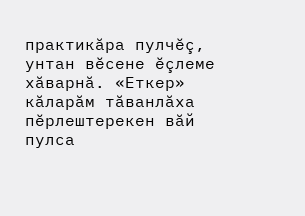практикăра пулчĕç, унтан вĕсене ĕçлеме хăварнă. «Еткер» кăларăм тăванлăха пĕрлештерекен вăй пулса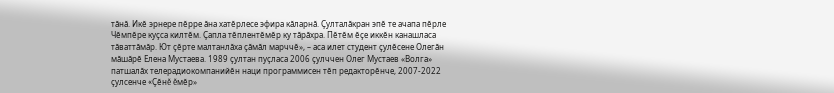тăнă. Икĕ эрнере пĕрре ăна хатĕрлесе эфира кăларнă. Çулталăкран эпĕ те ачапа пĕрле Чĕмпĕре куçса килтĕм. Çапла тĕплентĕмĕр ку тăрăхра. Пĕтĕм ĕçе иккĕн канашласа тăваттăмăр. Ют çĕрте малтанлăха çăмăл марччĕ», – аса илет студент çулĕсене Олегăн мăшăрĕ Елена Мустаева. 1989 çултан пуçласа 2006 çулччен Олег Мустаев «Волга» патшалăх телерадиокомпанийĕн наци программисен тĕп редакторĕнче, 2007-2022 çулсенче «Çĕнĕ ĕмĕр»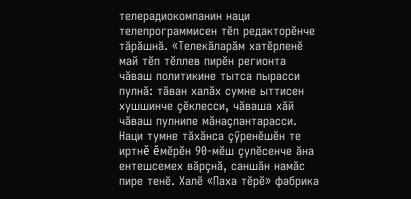телерадиокомпанин наци телепрограммисен тĕп редакторĕнче тăрăшнă. «Телекăларăм хатĕрленĕ май тĕп тĕллев пирĕн регионта чăваш политикине тытса пырасси пулнă: тăван халăх сумне ыттисен хушшинче çĕклесси, чăваша хăй чăваш пулнипе мăнаçлантарасси. Наци тумне тăхăнса çӳренĕшĕн те иртнĕ ĕмĕрĕн 90-мĕш çулĕсенче ăна ентешсемех вăрçнă, саншăн намăс пире тенĕ. Халĕ «Паха тĕрĕ» фабрика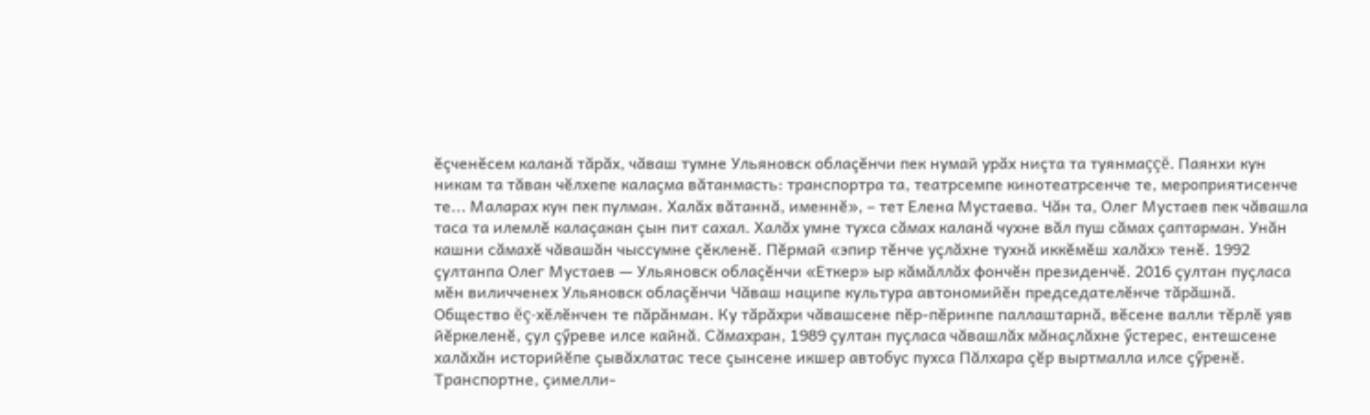ĕçченĕсем каланă тăрăх, чăваш тумне Ульяновск облаçĕнчи пек нумай урăх ниçта та туянмаççĕ. Паянхи кун никам та тăван чĕлхепе калаçма вăтанмасть: транспортра та, театрсемпе кинотеатрсенче те, мероприятисенче те... Маларах кун пек пулман. Халăх вăтаннă, именнĕ», – тет Елена Мустаева. Чăн та, Олег Мустаев пек чăвашла таса та илемлĕ калаçакан çын пит сахал. Халăх умне тухса сăмах каланă чухне вăл пуш сăмах çаптарман. Унăн кашни сăмахĕ чăвашăн чыссумне çĕкленĕ. Пĕрмай «эпир тĕнче уçлăхне тухнă иккĕмĕш халăх» тенĕ. 1992 çултанпа Олег Мустаев — Ульяновск облаçĕнчи «Еткер» ыр кăмăллăх фончĕн президенчĕ. 2016 çултан пуçласа мĕн виличченех Ульяновск облаçĕнчи Чăваш наципе культура автономийĕн председателĕнче тăрăшнă. Общество ĕç-хĕлĕнчен те пăрăнман. Ку тăрăхри чăвашсене пĕр-пĕринпе паллаштарнă, вĕсене валли тĕрлĕ уяв йĕркеленĕ, çул çӳреве илсе кайнă. Сăмахран, 1989 çултан пуçласа чăвашлăх мăнаçлăхне ӳстерес, ентешсене халăхăн историйĕпе çывăхлатас тесе çынсене икшер автобус пухса Пăлхара çĕр выртмалла илсе çӳренĕ. Транспортне, çимелли-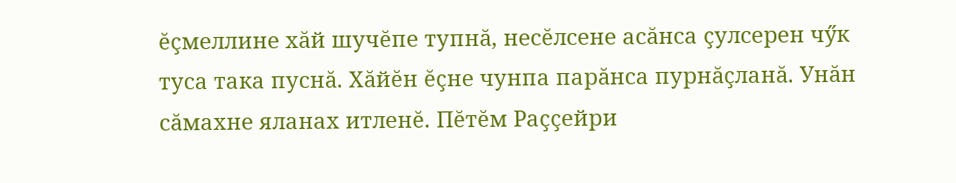ĕçмеллине хăй шучĕпе тупнă, несĕлсене асăнса çулсерен чӳк туса така пуснă. Хăйĕн ĕçне чунпа парăнса пурнăçланă. Унăн сăмахне яланах итленĕ. Пĕтĕм Раççейри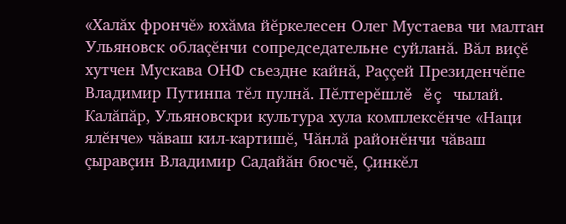«Халăх фрончĕ» юхăма йĕркелесен Олег Мустаева чи малтан Ульяновск облаçĕнчи сопредседательне суйланă. Вăл виçĕ хутчен Мускава ОНФ сьездне кайнă, Раççей Президенчĕпе Владимир Путинпа тĕл пулнă. Пĕлтерĕшлĕ ĕç чылай. Калăпăр, Ульяновскри культура хула комплексĕнче «Наци ялĕнче» чăваш кил-картишĕ, Чăнлă районĕнчи чăваш çыравçин Владимир Садайăн бюсчĕ, Çинкĕл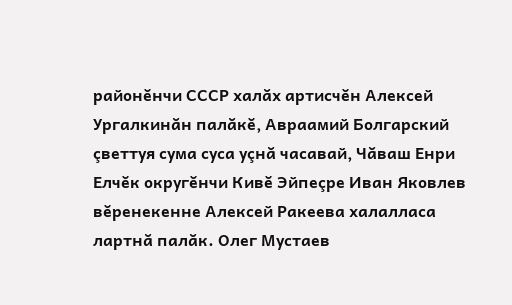районĕнчи СССР халăх артисчĕн Алексей Ургалкинăн палăкĕ, Авраамий Болгарский çветтуя сума суса уçнă часавай, Чăваш Енри Елчĕк округĕнчи Кивĕ Эйпеçре Иван Яковлев вĕренекенне Алексей Ракеева халалласа лартнă палăк. Олег Мустаев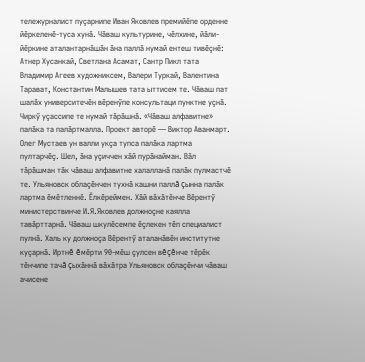тележурналист пуçарнипе Иван Яковлев премийĕпе орденне йĕркеленĕ-туса хунă. Чăваш культурине, чĕлхине, йăли-йĕркине аталантарнăшăн ăна паллă нумай ентеш тивĕçнĕ: Атнер Хусанкай, Светлана Асамат, Сантр Пикл тата Владимир Агеев художниксем, Валери Туркай, Валентина Тарават, Константин Малышев тата ыттисем те. Чăваш пат шалăх университечĕн вĕренӳпе консультаци пунктне уçнă. Чиркӳ уçассипе те нумай тăрăшнă. «Чăваш алфавитне» палăка та палăртмалла. Проект авторĕ — Виктор Аванмарт. Олег Мустаев ун валли укçа тупса палăка лартма пултарчĕç. Шел, ăна уçиччен хăй пурăнайман. Вăл тăрăшман тăк чăваш алфавитне халалланă палăк пулмастчĕ те. Ульяновск облаçĕнчен тухнă кашни паллă çынна палăк лартма ĕмĕтленнĕ. Ĕлкĕреймен. Хăй вăхăтĕнче Вĕрентӳ министерствинче И.Я.Яковлев должноçне каялла тавăрттарнă. Чăваш шкулĕсемпе ĕçлекен тĕп специалист пулнă. Халь ку должноçа Вĕрентӳ аталанăвĕн институтне куçарнă. Иртнĕ ĕмĕрти 90-мĕш çулсен вĕçĕнче тĕрĕк тĕнчипе тачă çыхăннă вăхăтра Ульяновск облаçĕнчи чăваш ачисене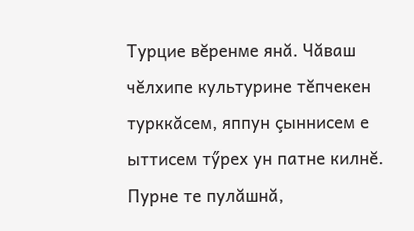Турцие вĕренме янă. Чăваш чĕлхипе культурине тĕпчекен турккăсем, яппун çыннисем е ыттисем тӳрех ун патне килнĕ. Пурне те пулăшнă,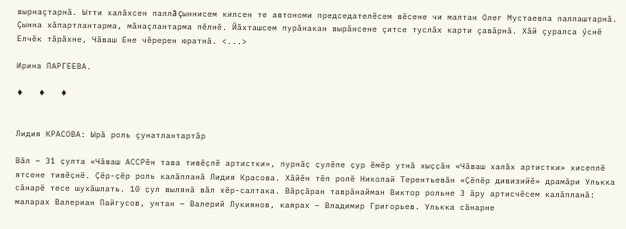вырнаçтарнă. Ытти халăхсен паллă çыннисем килсен те автономи председателĕсем вĕсене чи малтан Олег Мустаевпа паллаштарнă. Çынна хăпартлантарма, мăнаçлантарма пĕлнĕ. Йăхташсем пурăнакан вырăнсене çитсе туслăх карти çавăрнă. Хăй çуралса ӳснĕ Елчĕк тăрăхне, Чăваш Ене чĕререн юратнă. <...>

Ирина ПАРГЕЕВА.

♦   ♦   ♦


Лидия КРАСОВА: Ырă роль çунатлантартăр

Вӑл – 31 ҫулта «Чӑваш АССРĕн тава тивӗҫлӗ артистки», пурнӑҫ ҫулӗпе ҫур ӗмӗр утнӑ хыҫҫӑн «Чӑваш халӑх артистки» хисеплӗ ятсене тивӗҫнӗ. Ҫӗр-ҫӗр роль калӑпланӑ Лидия Красова. Хӑйӗн тӗп ролӗ Николай Терентьевӑн «Ҫӗпӗр дивизийӗ» драмӑри Улькка сӑнарӗ тесе шухăшлать. 10 ҫул вылянӑ вӑл хӗр-салтака. Вӑрҫӑран таврӑнайман Виктор рольне 3 ӑру артисчӗсем калӑпланӑ: маларах Валериан Пайгусов, унтан – Валерий Лукиянов, каярах – Владимир Григорьев. Улькка сӑнарне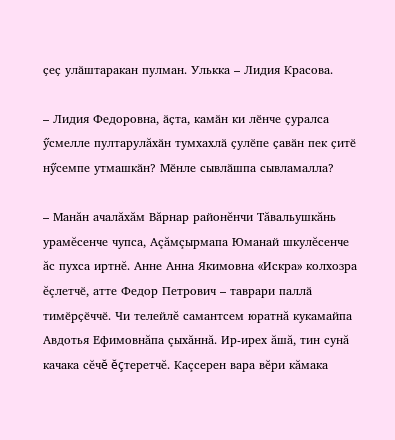ҫеҫ улӑштаракан пулман. Улькка – Лидия Красова.

– Лидия Федоровна, ӑҫта, камӑн ки лӗнче ҫуралса ӳсмелле пултарулăхӑн тумхахлӑ ҫулӗпе ҫавӑн пек ҫитӗ нӳсемпе утмашкӑн? Мӗнле сывлӑшпа сывламалла?

– Манăн ачалăхăм Вăрнар районĕнчи Тăвальушкăнь урамĕсенче чупса, Аçăмçырмапа Юманай шкулĕсенче ăс пухса иртнĕ. Анне Анна Якимовна «Искра» колхозра ĕçлетчӗ, атте Федор Петрович – таврари паллӑ тимӗрҫӗччӗ. Чи телейлĕ самантсем юратнă кукамайпа Авдотья Ефимовнăпа çыхăннă. Ир-ирех ăшă, тин сунă качака сĕчĕ ĕçтеретчĕ. Каçсерен вара вĕри кăмака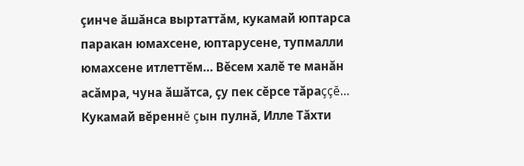çинче ăшăнса выртаттăм, кукамай юптарса паракан юмахсене, юптарусене, тупмалли юмахсене итлеттĕм… Вĕсем халĕ те манăн асăмра, чуна ăшăтса, çу пек сĕрсе тăраççĕ… Кукамай вĕреннĕ çын пулнă, Илле Тăхти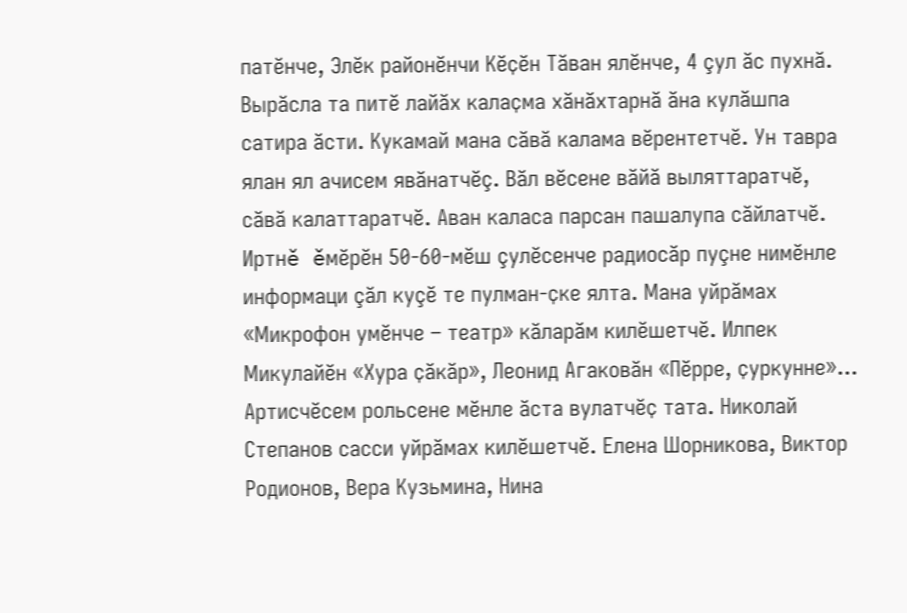патĕнче, Элӗк районӗнчи Кӗҫӗн Тӑван ялӗнче, 4 çул ăс пухнă. Вырăсла та питĕ лайăх калаҫма хăнăхтарнă ӑна кулӑшпа сатира ӑсти. Кукамай мана сăвă калама вĕрентетчĕ. Ун тавра ялан ял ачисем явăнатчĕç. Вăл вĕсене вăйă выляттаратчĕ, сăвă калаттаратчĕ. Аван каласа парсан пашалупа сăйлатчĕ. Иртнĕ ĕмĕрӗн 50-60-мĕш çулӗсенче радиосăр пуçне нимĕнле информаци çăл куçĕ те пулман-ҫке ялта. Мана уйрӑмах «Микрофон умӗнче – театр» кӑларӑм килĕшетчӗ. Илпек Микулайĕн «Хура ҫӑкӑр», Леонид Агаковӑн «Пӗрре, ҫуркунне»... Артисчӗсем рольсене мӗнле ӑста вулатчӗҫ тата. Николай Степанов сасси уйрӑмах килӗшетчӗ. Елена Шорникова, Виктор Родионов, Вера Кузьмина, Нина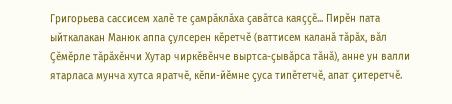Григорьева сассисем халӗ те ҫамрӑклӑха ҫавӑтса каяҫҫӗ... Пирĕн пата ыйткалакан Манюк аппа çулсерен кĕретчĕ (ваттисем каланӑ тӑрӑх, вӑл Ҫӗмӗрле тӑрӑхӗнчи Хутар чиркӗвӗнче выртса-ҫывăрса тӑнӑ), анне ун валли ятарласа мунча хутса яратчĕ, кĕпи-йĕмне çуса типĕтетчĕ, апат çитеретчĕ.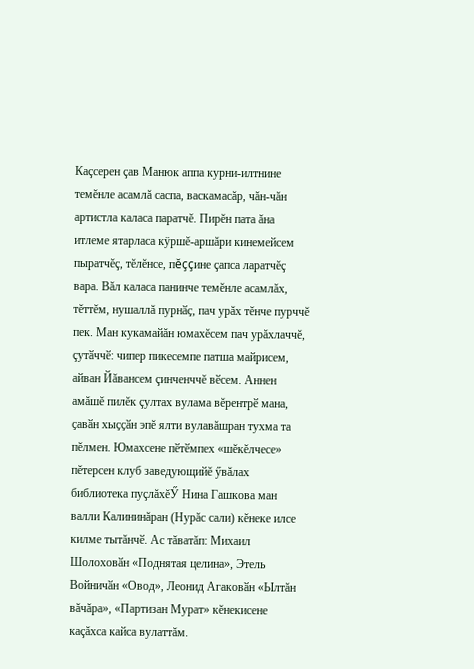Каçсерен çав Манюк аппа курни-илтнине темĕнле асамлă саспа, васкамасăр, чăн-чăн артистла каласа паратчĕ. Пирĕн пата ăна итлеме ятарласа кÿршĕ-аршăри кинемейсем пыратчĕç, тĕлĕнсе, пĕççине çапса ларатчĕç вара. Вăл каласа панинче темĕнле асамлăх, тĕттĕм, нушаллă пурнӑҫ, пач урăх тĕнче пурччĕ пек. Ман кукамайăн юмахĕсем пач урăхлаччĕ, çутӑччӗ: чипер пикесемпе патша майрисем, айван Йăвансем çинченччĕ вӗсем. Аннен амăшĕ пилĕк çултах вулама вĕрентрӗ мана, ҫавӑн хыҫҫӑн эпĕ ялти вулавăшран тухма та пĕлмен. Юмахсене пӗтӗмпех «шĕкĕлчесе» пĕтерсен клуб заведующийĕ ӳвăлах библиотека пуçлăхĕӲ Нина Гашкова ман валли Калининăран (Нурăс сали) кĕнеке илсе килме тытăнчӗ. Ас тăватăп: Михаил Шолоховӑн «Поднятая целина», Этель Войничӑн «Овод», Леонид Агаковӑн «Ылтăн вăчăра», «Партизан Мурат» кĕнекисене каçăхса кайса вулаттăм.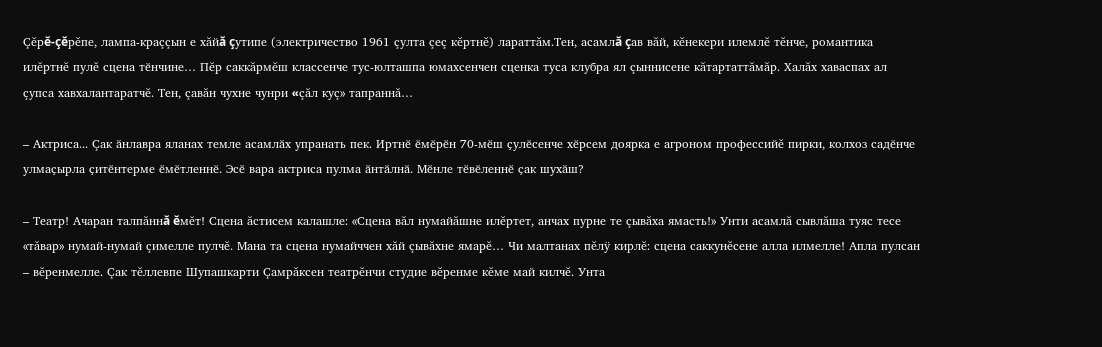Çĕрĕ-çĕрĕпе, лампа-краççын е хăйă çутипе (электричество 1961 çулта çеç кĕртнĕ) лараттăм.Тен, асамлă çав вăй, кĕнекери илемлĕ тĕнче, романтика илĕртнĕ пулĕ сцена тӗнчине… Пĕр саккăрмĕш классенче тус-юлташпа юмахсенчен сценка туса клубра ял çыннисене кăтартаттăмăр. Халăх хаваспах ал çупса хавхалантаратчĕ. Тен, çавăн чухне чунри «çăл куç» тапраннă…

– Актриса... Çак ӑнлавра яланах темле асамлӑх упранать пек. Иртнӗ ӗмӗрӗн 70-мӗш ҫулӗсенче хӗрсем доярка е агроном профессийĕ пирки, колхоз садӗнче улмаҫырла ҫитӗнтерме ӗмӗтленнӗ. Эсӗ вара актриса пулма ӑнтӑлнӑ. Мӗнле тӗвӗленнӗ ҫак шухӑш?

– Театр! Ачаран талпăннă ĕмĕт! Сцена ăстисем калашле: «Сцена вăл нумайăшне илĕртет, анчах пурне те çывăха ямасть!» Унти асамлă сывлăша туяс тесе «тăвар» нумай-нумай çимелле пулчĕ. Мана та сцена нумайччен хăй çывăхне ямарĕ… Чи малтанах пĕлÿ кирлĕ: сцена саккунĕсене алла илмелле! Апла пулсан – вĕренмелле. Çак тĕллевпе Шупашкарти Çамрăксен театрĕнчи студие вĕренме кĕме май килчĕ. Унта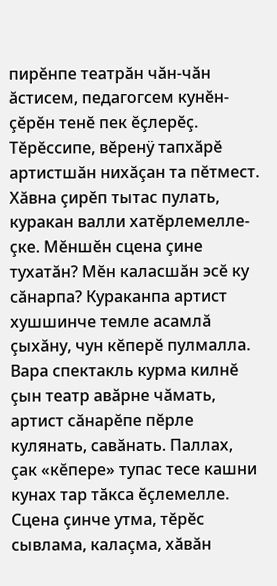пирĕнпе театрăн чăн-чăн ăстисем, педагогсем кунĕн-çĕрĕн тенĕ пек ĕçлерĕç. Тĕрĕссипе, вĕренÿ тапхăрĕ артистшăн нихăçан та пĕтмест. Хăвна çирĕп тытас пулать, куракан валли хатĕрлемелле-çке. Мĕншĕн сцена çине тухатăн? Мĕн каласшăн эсĕ ку сăнарпа? Кураканпа артист хушшинче темле асамлă çыхăну, чун кĕперĕ пулмалла. Вара спектакль курма килнĕ çын театр авӑрне чăмать, артист сăнарĕпе пĕрле кулянать, савăнать. Паллах, çак «кĕпере» тупас тесе кашни кунах тар тăкса ĕçлемелле. Сцена çинче утма, тĕрĕс сывлама, калаçма, хăвăн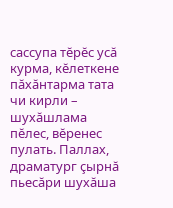сассупа тĕрĕс усă курма, кĕлеткене пăхăнтарма тата чи кирли – шухăшлама пĕлес, вĕренес пулать. Паллах, драматург çырнă пьесăри шухăша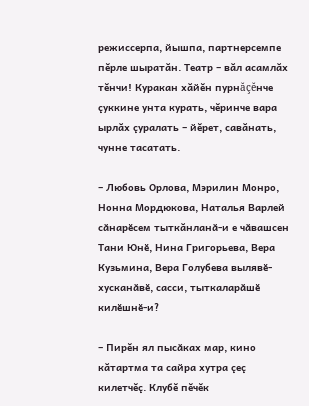режиссерпа, йышпа, партнерсемпе пĕрле шыратăн. Театр – вăл асамлăх тĕнчи! Куракан хăйĕн пурнăçĕнче çуккине унта курать, чĕринче вара ырлăх çуралать – йĕрет, савăнать, чунне тасатать.

– Любовь Орлова, Мэрилин Монро, Нонна Мордюкова, Наталья Варлей сӑнарӗсем тыткăнланӑ-и е чӑвашсен Тани Юнӗ, Нина Григорьева, Вера Кузьмина, Вера Голубева вылявӗ-хусканӑвӗ, сасси, тыткаларӑшӗ килӗшнӗ-и?

– Пирĕн ял пысӑках мар, кино кăтартма та сайра хутра çеç килетчĕç. Клубĕ пĕчĕк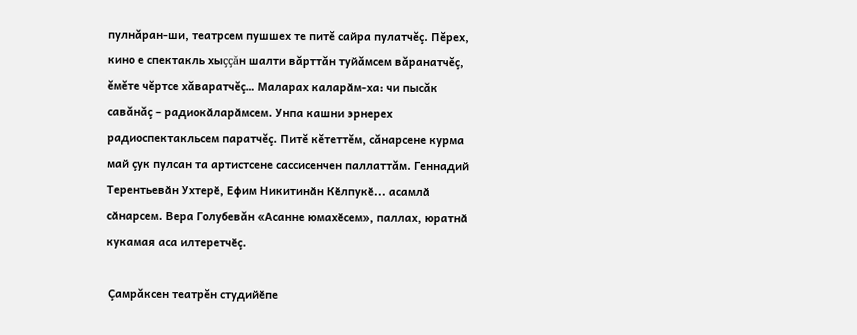пулнăран-ши, театрсем пушшех те питĕ сайра пулатчĕç. Пĕрех, кино е спектакль хыççăн шалти вăрттăн туйăмсем вăранатчĕç, ĕмĕте чĕртсе хăваратчĕç… Маларах каларӑм-ха: чи пысăк савăнăç – радиокӑларӑмсем. Унпа кашни эрнерех радиоспектакльсем паратчĕç. Питĕ кĕтеттĕм, сăнарсене курма май çук пулсан та артистсене сассисенчен паллаттăм. Геннадий Терентьевӑн Ухтерӗ, Ефим Никитинӑн Кӗлпукӗ... асамлӑ сӑнарсем. Вера Голубевăн «Асанне юмахӗсем», паллах, юратнӑ кукамая аса илтеретчӗç.

 Çамрăксен театрĕн студийӗпе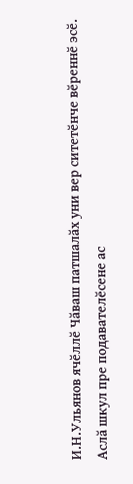И.Н.Ульянов ячӗллӗ Чӑваш патшалӑх уни вер ситетӗнче вӗреннӗ эсӗ. Аслӑ шкул пре подавателӗсене ас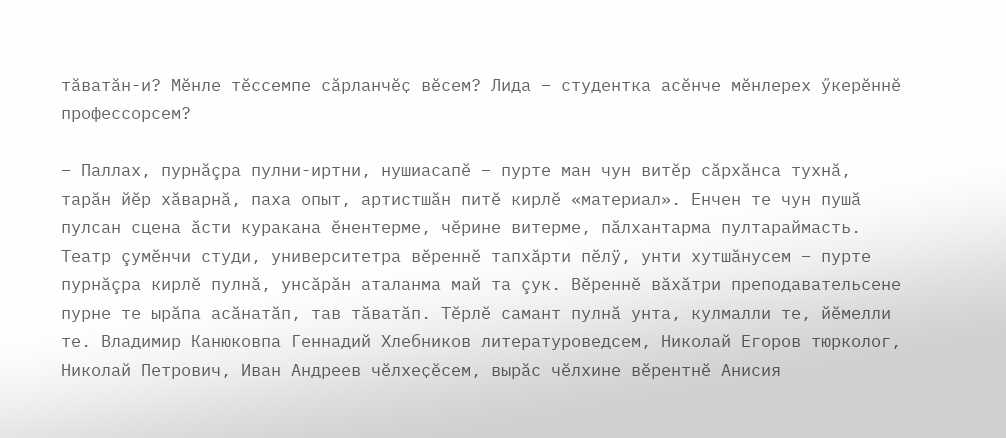тӑватӑн-и? Мӗнле тӗссемпе сӑрланчӗҫ вӗсем? Лида – студентка асӗнче мӗнлерех ӳкерӗннӗ профессорсем?

– Паллах, пурнăçра пулни-иртни, нушиасапĕ – пурте ман чун витĕр сăрхăнса тухнă, тарăн йĕр хăварнă, паха опыт, артистшăн питĕ кирлĕ «материал». Енчен те чун пушă пулсан сцена ăсти куракана ĕнентерме, чĕрине витерме, пăлхантарма пултараймасть. Театр çумĕнчи студи, университетра вĕреннĕ тапхăрти пĕлÿ, унти хутшăнусем – пурте пурнăçра кирлĕ пулнă, унсăрăн аталанма май та çук. Вĕреннĕ вăхăтри преподавательсене пурне те ырăпа асăнатăп, тав тăватăп. Тĕрлĕ самант пулнă унта, кулмалли те, йĕмелли те. Владимир Канюковпа Геннадий Хлебников литературоведсем, Николай Егоров тюрколог, Николай Петрович, Иван Андреев чӗлхеҫӗсем, вырӑс чӗлхине вӗрентнӗ Анисия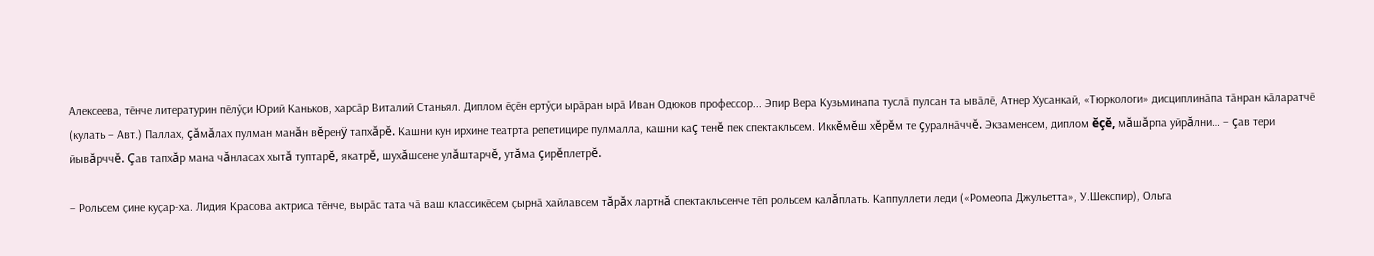Алексеева, тӗнче литературин пӗлӳҫи Юрий Каньков, харсӑр Виталий Станьял. Диплом ӗҫӗн ертӳҫи ырӑран ырӑ Иван Одюков профессор... Эпир Вера Кузьминапа туслӑ пулсан та ывӑлӗ, Атнер Хусанкай, «Тюркологи» дисциплинӑпа тӑнран кӑларатчӗ (кулать – Авт.) Паллах, çăмăлах пулман манăн вĕренÿ тапхăрĕ. Кашни кун ирхине театрта репетицире пулмалла, кашни каç тенĕ пек спектакльсем. Иккĕмĕш хĕрĕм те çуралнӑччĕ. Экзаменсем, диплом ĕçĕ, мăшăрпа уйрăлни… – çав тери йывăрччĕ. Çав тапхăр мана чăнласах хытă туптарĕ, якатрĕ, шухăшсене улăштарчĕ, утăма çирĕплетрĕ.

– Рольсем ҫине куҫар-ха. Лидия Красова актриса тӗнче, вырӑс тата чӑ ваш классикӗсем ҫырнӑ хайлавсем тăрăх лартнă спектакльсенче тӗп рольсем калăплать. Каппуллети леди («Ромеопа Джульетта», У.Шекспир), Ольга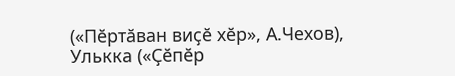(«Пӗртӑван виҫӗ хӗр», А.Чехов), Улькка («Ҫӗпӗр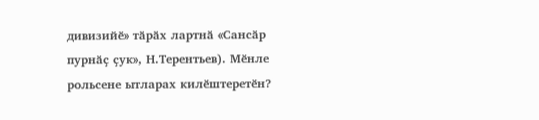дивизийӗ» тӑрӑх лартнӑ «Сансӑр пурнӑҫ ҫук», Н.Терентьев). Мӗнле рольсене ытларах килӗштеретӗн?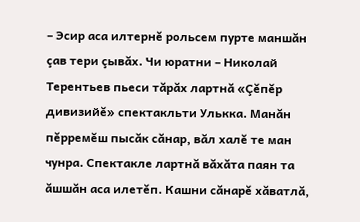– Эсир аса илтернĕ рольсем пурте маншăн çав тери çывăх. Чи юратни – Николай Терентьев пьеси тăрăх лартнă «Çĕпĕр дивизийĕ» спектакльти Улькка. Манăн пĕрремĕш пысăк сăнар, вăл халĕ те ман чунра. Спектакле лартнă вăхăта паян та ăшшăн аса илетĕп. Кашни сăнарĕ хăватлă,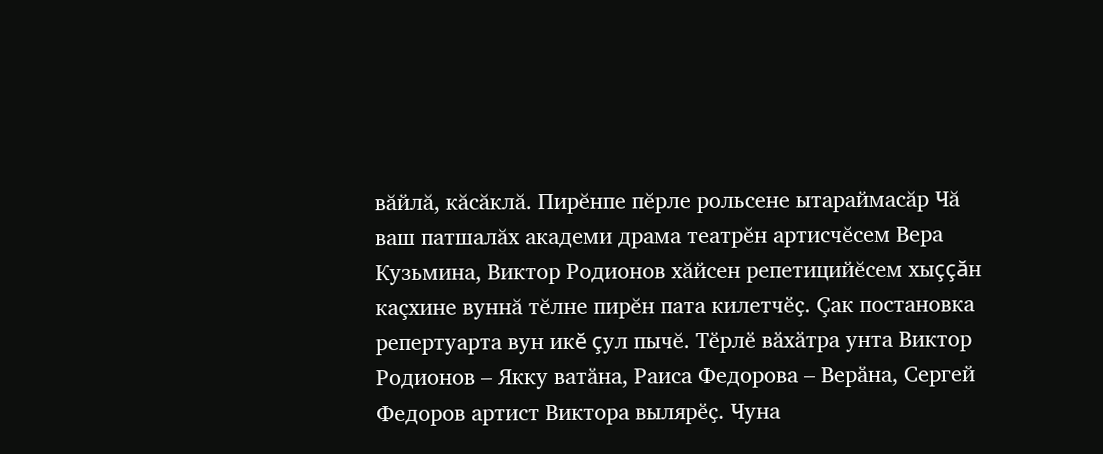вăйлă, кăсăклă. Пирĕнпе пĕрле рольсене ытараймасăр Чă ваш патшалăх академи драма театрĕн артисчĕсем Вера Кузьмина, Виктор Родионов хăйсен репетицийĕсем хыççăн каçхине вуннă тĕлне пирĕн пата килетчӗҫ. Çак постановка репертуарта вун икĕ çул пычĕ. Тӗрлӗ вӑхӑтра унта Виктор Родионов – Якку ватӑна, Раиса Федорова – Верӑна, Сергей Федоров артист Виктора вылярӗҫ. Чуна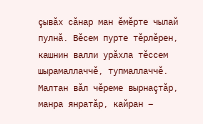çывăх сăнар ман ĕмĕрте чылай пулнă. Вӗсем пурте тĕрлĕрен, кашнин валли урăхла тӗссем шырамаллаччĕ, тупмаллаччĕ. Малтан вăл чĕреме вырнаçтăр, манра янратăр, кайран –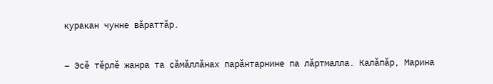куракан чунне вăраттăр.

– Эсĕ тӗрлӗ жанра та ҫӑмӑллӑнах парӑнтарнине па лăртмалла. Калӑпӑр, Марина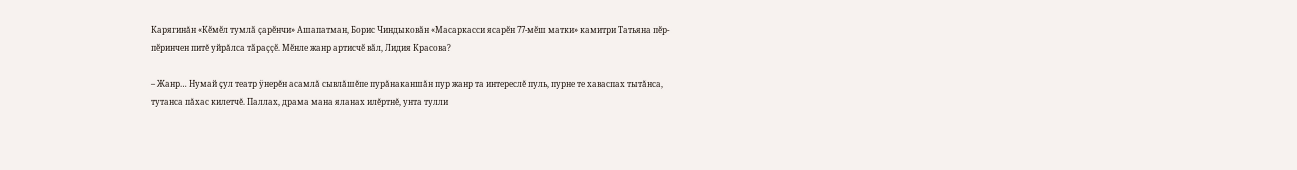Карягинăн «Кӗмӗл тумлӑ ҫарӗнчи» Ашапатман, Борис Чиндыковӑн «Масаркасси ясарӗн 77-мӗш матки» камитри Татьяна пӗр-пӗринчен питĕ уйрăлса тӑраҫҫӗ. Мӗнле жанр артисчӗ вӑл, Лидия Красова?

– Жанр… Нумай çул театр ÿнерĕн асамлă сывлăшĕпе пурăнаканшăн пур жанр та интереслĕ пуль, пурне те хаваспах тытăнса, тутанса пăхас килетчĕ. Паллах, драма мана яланах илĕртнĕ, унта тулли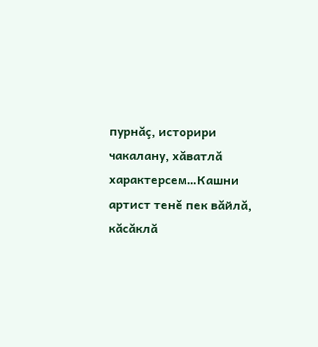пурнăç, историри чакалану, хăватлă характерсем…Кашни артист тенĕ пек вăйлă, кăсăклă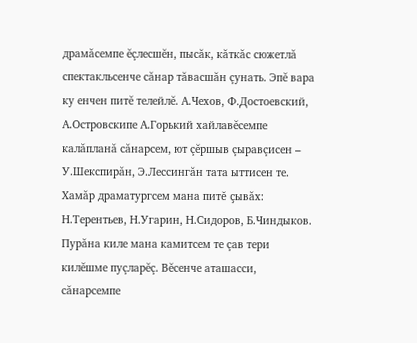драмăсемпе ĕçлесшĕн, пысăк, кăткăс сюжетлă спектакльсенче сăнар тăвасшăн çунать. Эпĕ вара ку енчен питĕ телейлĕ. А.Чехов, Ф.Достоевский, А.Островскипе А.Горький хайлавĕсемпе калăпланă сăнарсем, ют çĕршыв çыравçисен – У.Шекспирăн, Э.Лессингăн тата ыттисен те. Хамăр драматургсем мана питĕ çывăх: Н.Терентьев, Н.Угарин, Н.Сидоров, Б.Чиндыков. Пурăна киле мана камитсем те çав тери килĕшме пуçларĕç. Вĕсенче аташасси, сăнарсемпе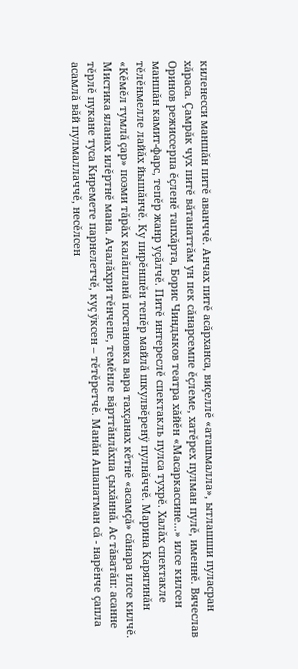киленесси маншăн питĕ аванччĕ. Анчах питĕ асăрханса, виçеллĕ «аташмалла», ытлашши пуласран хăраса. Çамрăк чух питĕ вăтанаттăм ун пек сăнарсемпе ĕçлеме, хатĕрех пулман пулĕ, именнĕ. Вячеслав Оринов режиссерпа ĕçленĕ тапхăрта, Борис Чиндыков театра хăйĕн «Масаркассине...» илсе килсен маншăн камит-фарс, тепĕр жанр уçăлчĕ. Питĕ интереслĕ спектакль пулса тухрĕ. Халăх спектакле тĕлĕнмелле лайăх йышăнчĕ. Ку пирĕншĕн тепĕр майлă шкулвĕренÿ пулнăччĕ. Марина Карягинăн «Кĕмĕл тумлă çар» поэми тăрăх калăпланă постановка вара тахçанах кĕтнĕ «асамçă» сăнара илсе килчĕ. Мистика яланах илĕртнĕ мана. Ачалăхри тĕнчепе, темĕнле вăрттăнлăхпа çыхăннă. Ас тăватăп: асанне тĕрлĕ пукане туса Киремете парнелетчĕ, куç ÿксен – тĕтĕретчĕ. Манăн Ашапатман сă - нарĕнче çапла асамлă вăй пулмаллаччĕ, несĕлсен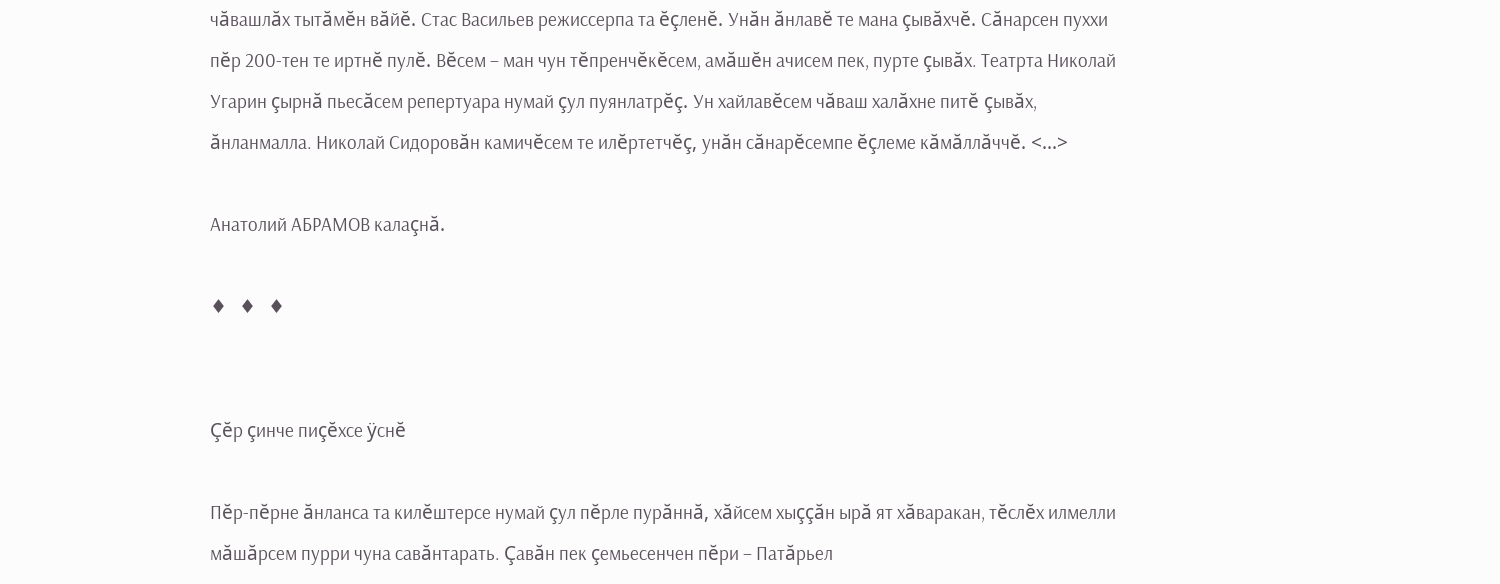чăвашлăх тытăмĕн вăйĕ. Стас Васильев режиссерпа та ĕçленĕ. Унăн ăнлавĕ те мана çывăхчĕ. Сăнарсен пуххи пĕр 200-тен те иртнĕ пулĕ. Вĕсем – ман чун тĕпренчĕкĕсем, амăшĕн ачисем пек, пурте çывăх. Театрта Николай Угарин çырнă пьесăсем репертуара нумай çул пуянлатрĕç. Ун хайлавĕсем чăваш халăхне питĕ çывăх, ăнланмалла. Николай Сидоровăн камичĕсем те илĕртетчĕç, унăн сăнарĕсемпе ĕçлеме кăмăллăччĕ. <...>

Анатолий АБРАМОВ калаçнă.

♦   ♦   ♦


Çĕр çинче пиçĕхсе ÿснĕ

Пĕр-пĕрне ăнланса та килĕштерсе нумай çул пĕрле пурăннă, хăйсем хыççăн ырă ят хăваракан, тĕслĕх илмелли мăшăрсем пурри чуна савăнтарать. Çавăн пек çемьесенчен пĕри – Патăрьел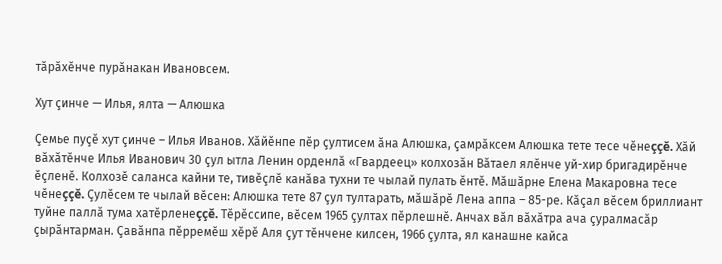тăрăхĕнче пурăнакан Ивановсем.

Хут çинче — Илья, ялта — Алюшка

Çемье пуçĕ хут çинче – Илья Иванов. Хăйĕнпе пĕр çултисем ăна Алюшка, çамрăксем Алюшка тете тесе чĕнеççĕ. Хăй вăхăтĕнче Илья Иванович 30 çул ытла Ленин орденлă «Гвардеец» колхозăн Вăтаел ялĕнче уй-хир бригадирĕнче ĕçленĕ. Колхозĕ саланса кайни те, тивĕçлĕ канăва тухни те чылай пулать ĕнтĕ. Мăшăрне Елена Макаровна тесе чĕнеççĕ. Çулĕсем те чылай вĕсен: Алюшка тете 87 çул тултарать, мăшăрĕ Лена аппа – 85-ре. Кăçал вĕсем бриллиант туйне паллă тума хатĕрленеççĕ. Тĕрĕссипе, вĕсем 1965 çултах пĕрлешнĕ. Анчах вăл вăхăтра ача çуралмасăр çырăнтарман. Çавăнпа пĕрремĕш хĕрĕ Аля çут тĕнчене килсен, 1966 çулта, ял канашне кайса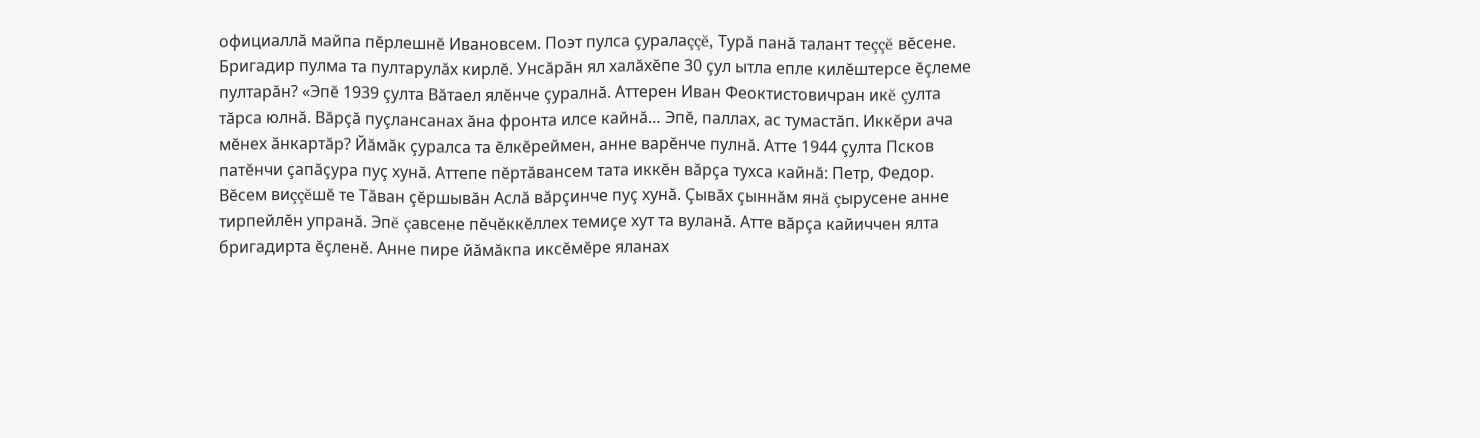официаллă майпа пĕрлешнĕ Ивановсем. Поэт пулса çуралаççĕ, Турă панă талант теççĕ вĕсене. Бригадир пулма та пултарулăх кирлĕ. Унсăрăн ял халăхĕпе 30 çул ытла епле килĕштерсе ĕçлеме пултарăн? «Эпĕ 1939 çулта Вăтаел ялĕнче çуралнă. Аттерен Иван Феоктистовичран икĕ çулта тăрса юлнă. Вăрçă пуçлансанах ăна фронта илсе кайнă… Эпĕ, паллах, ас тумастăп. Иккĕри ача мĕнех ăнкартăр? Йăмăк çуралса та ĕлкĕреймен, анне варĕнче пулнă. Атте 1944 çулта Псков патĕнчи çапăçура пуç хунă. Аттепе пĕртăвансем тата иккĕн вăрçа тухса кайнă: Петр, Федор. Вĕсем виççĕшĕ те Тăван çĕршывăн Аслă вăрçинче пуç хунă. Çывăх çыннăм янă çырусене анне тирпейлĕн упранă. Эпĕ çавсене пĕчĕккĕллех темиçе хут та вуланă. Атте вăрçа кайиччен ялта бригадирта ĕçленĕ. Анне пире йăмăкпа иксĕмĕре яланах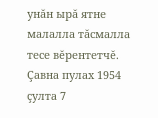унăн ырă ятне малалла тăсмалла тесе вĕрентетчĕ. Çавна пулах 1954 çулта 7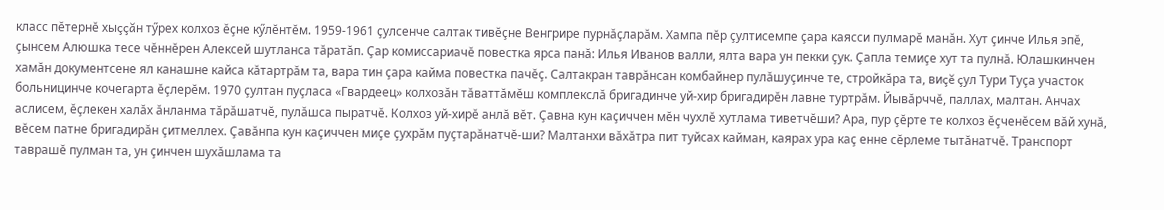класс пĕтернĕ хыççăн тӳрех колхоз ĕçне кӳлĕнтĕм. 1959-1961 çулсенче салтак тивĕçне Венгрире пурнăçларăм. Хампа пĕр çултисемпе çара каясси пулмарĕ манăн. Хут çинче Илья эпĕ, çынсем Алюшка тесе чĕннĕрен Алексей шутланса тăратăп. Çар комиссариачĕ повестка ярса панă: Илья Иванов валли, ялта вара ун пекки çук. Çапла темиçе хут та пулнă. Юлашкинчен хамăн документсене ял канашне кайса кăтартрăм та, вара тин çара кайма повестка пачĕç. Салтакран таврăнсан комбайнер пулăшуçинче те, стройкăра та, виçĕ çул Тури Туçа участок больницинче кочегарта ĕçлерĕм. 1970 çултан пуçласа «Гвардеец» колхозăн тăваттăмĕш комплекслă бригадинче уй-хир бригадирĕн лавне туртрăм. Йывăрччĕ, паллах, малтан. Анчах аслисем, ĕçлекен халăх ăнланма тăрăшатчĕ, пулăшса пыратчĕ. Колхоз уй-хирĕ анлă вĕт. Çавна кун каçиччен мĕн чухлĕ хутлама тиветчĕши? Ара, пур çĕрте те колхоз ĕçченĕсем вăй хунă, вĕсем патне бригадирăн çитмеллех. Çавăнпа кун каçиччен миçе çухрăм пуçтарăнатчĕ-ши? Малтанхи вăхăтра пит туйсах кайман, каярах ура каç енне сĕрлеме тытăнатчĕ. Транспорт таврашĕ пулман та, ун çинчен шухăшлама та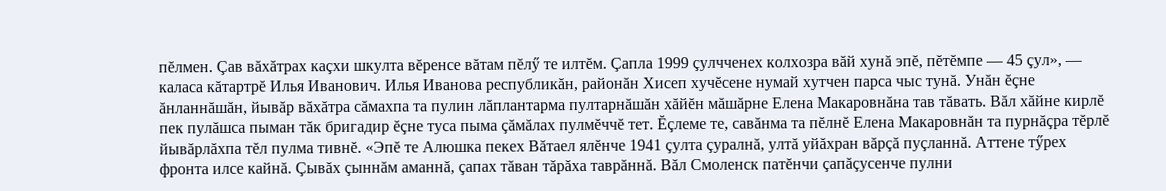пĕлмен. Çав вăхăтрах каçхи шкулта вĕренсе вăтам пĕлӳ те илтĕм. Çапла 1999 çулчченех колхозра вăй хунă эпĕ, пĕтĕмпе — 45 çул», — каласа кăтартрĕ Илья Иванович. Илья Иванова республикăн, районăн Хисеп хучĕсене нумай хутчен парса чыс тунă. Унăн ĕçне ăнланнăшăн, йывăр вăхăтра сăмахпа та пулин лăплантарма пултарнăшăн хăйĕн мăшăрне Елена Макаровнăна тав тăвать. Вăл хăйне кирлĕ пек пулăшса пыман тăк бригадир ĕçне туса пыма çăмăлах пулмĕччĕ тет. Ĕçлеме те, савăнма та пĕлнĕ Елена Макаровнăн та пурнăçра тĕрлĕ йывăрлăхпа тĕл пулма тивнĕ. «Эпĕ те Алюшка пекех Вăтаел ялĕнче 1941 çулта çуралнă, ултă уйăхран вăрçă пуçланнă. Аттене тӳрех фронта илсе кайнă. Çывăх çыннăм аманнă, çапах тăван тăрăха таврăннă. Вăл Смоленск патĕнчи çапăçусенче пулни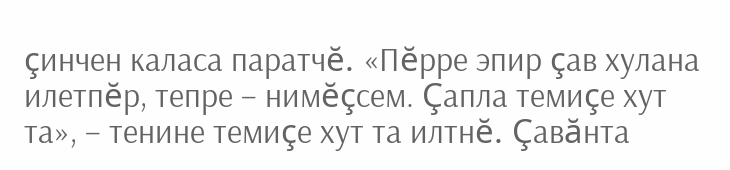çинчен каласа паратчĕ. «Пĕрре эпир çав хулана илетпĕр, тепре – нимĕçсем. Çапла темиçе хут та», – тенине темиçе хут та илтнĕ. Çавăнта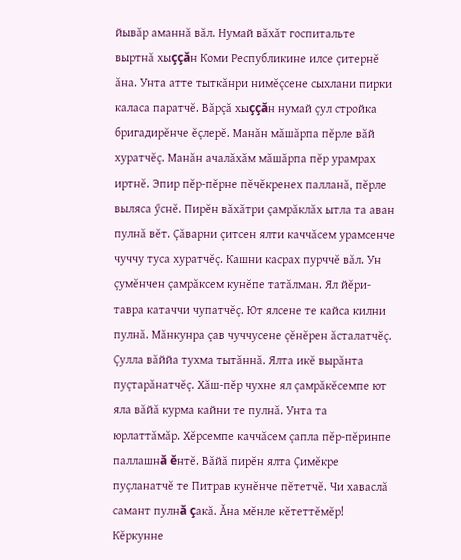йывăр аманнă вăл. Нумай вăхăт госпитальте выртнă хыççăн Коми Республикине илсе çитернĕ ăна. Унта атте тыткăнри нимĕçсене сыхлани пирки каласа паратчĕ. Вăрçă хыççăн нумай çул стройка бригадирĕнче ĕçлерĕ. Манăн мăшăрпа пĕрле вăй хуратчĕç. Манăн ачалăхăм мăшăрпа пĕр урамрах иртнĕ. Эпир пĕр-пĕрне пĕчĕкренех палланă, пĕрле выляса ӳснĕ. Пирĕн вăхăтри çамрăклăх ытла та аван пулнă вĕт. Çăварни çитсен ялти каччăсем урамсенче чуччу туса хуратчĕç. Кашни касрах пурччĕ вăл. Ун çумĕнчен çамрăксем кунĕпе татăлман. Ял йĕри-тавра катаччи чупатчĕç. Ют ялсене те кайса килни пулнă. Мăнкунра çав чуччусене çĕнĕрен ăсталатчĕç. Çулла вăййа тухма тытăннă. Ялта икĕ вырăнта пуçтарăнатчĕç. Хăш-пĕр чухне ял çамрăкĕсемпе ют яла вăйă курма кайни те пулнă. Унта та юрлаттăмăр. Хĕрсемпе каччăсем çапла пĕр-пĕринпе паллашнă ĕнтĕ. Вăйă пирĕн ялта Çимĕкре пуçланатчĕ те Питрав кунĕнче пĕтетчĕ. Чи хаваслă самант пулнă çакă. Ăна мĕнле кĕтеттĕмĕр! Кĕркунне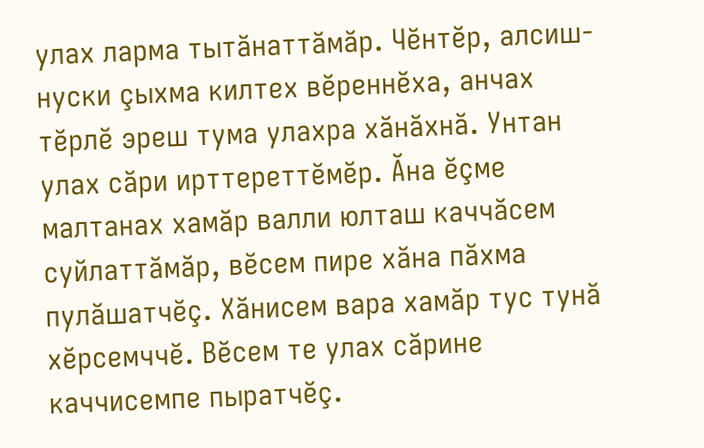улах ларма тытăнаттăмăр. Чĕнтĕр, алсиш-нуски çыхма килтех вĕреннĕха, анчах тĕрлĕ эреш тума улахра хăнăхнă. Унтан улах сăри ирттереттĕмĕр. Ăна ĕçме малтанах хамăр валли юлташ каччăсем суйлаттăмăр, вĕсем пире хăна пăхма пулăшатчĕç. Хăнисем вара хамăр тус тунă хĕрсемччĕ. Вĕсем те улах сăрине каччисемпе пыратчĕç.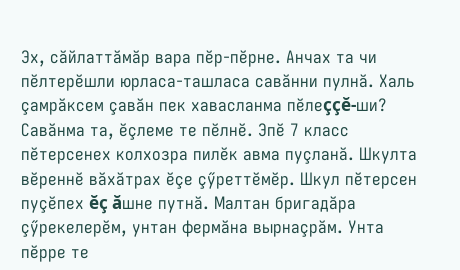Эх, сăйлаттăмăр вара пĕр-пĕрне. Анчах та чи пĕлтерĕшли юрласа-ташласа савăнни пулнă. Халь çамрăксем çавăн пек хавасланма пĕлеççĕ-ши? Савăнма та, ĕçлеме те пĕлнĕ. Эпĕ 7 класс пĕтерсенех колхозра пилĕк авма пуçланă. Шкулта вĕреннĕ вăхăтрах ĕçе çӳреттĕмĕр. Шкул пĕтерсен пуçĕпех ĕç ăшне путнă. Малтан бригадăра çӳрекелерĕм, унтан фермăна вырнаçрăм. Унта пĕрре те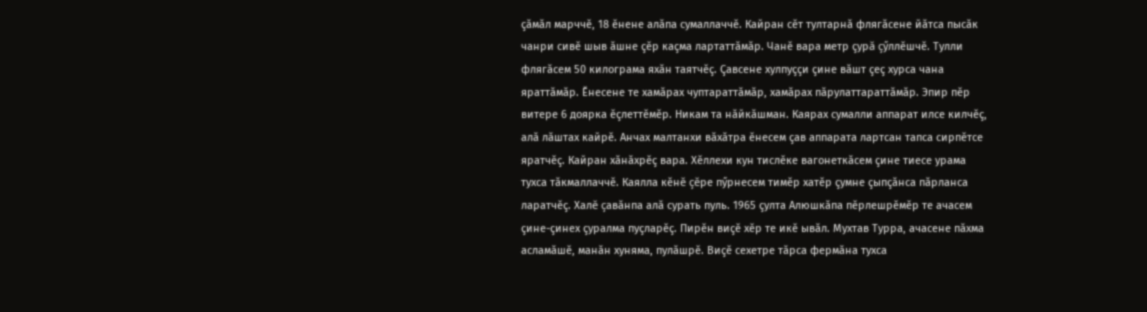çăмăл марччĕ, 18 ĕнене алăпа сумаллаччĕ. Кайран сĕт тултарнă флягăсене йăтса пысăк чанри сивĕ шыв ăшне çĕр каçма лартаттăмăр. Чанĕ вара метр çурă çӳллĕшчĕ. Тулли флягăсем 50 килограма яхăн таятчĕç. Çавсене хулпуççи çине вăшт çеç хурса чана яраттăмăр. Ĕнесене те хамăрах чуптараттăмăр, хамăрах пăрулаттараттăмăр. Эпир пĕр витере 6 доярка ĕçлеттĕмĕр. Никам та нăйкăшман. Каярах сумалли аппарат илсе килчĕç, алă лăштах кайрĕ. Анчах малтанхи вăхăтра ĕнесем çав аппарата лартсан тапса сирпĕтсе яратчĕç. Кайран хăнăхрĕç вара. Хĕллехи кун тислĕке вагонеткăсем çине тиесе урама тухса тăкмаллаччĕ. Каялла кĕнĕ çĕре пӳрнесем тимĕр хатĕр çумне çыпçăнса пăрланса ларатчĕç. Халĕ çавăнпа алă сурать пуль. 1965 çулта Алюшкăпа пĕрлешрĕмĕр те ачасем çине-çинех çуралма пуçларĕç. Пирĕн виçĕ хĕр те икĕ ывăл. Мухтав Турра, ачасене пăхма асламăшĕ, манăн хуняма, пулăшрĕ. Виçĕ сехетре тăрса фермăна тухса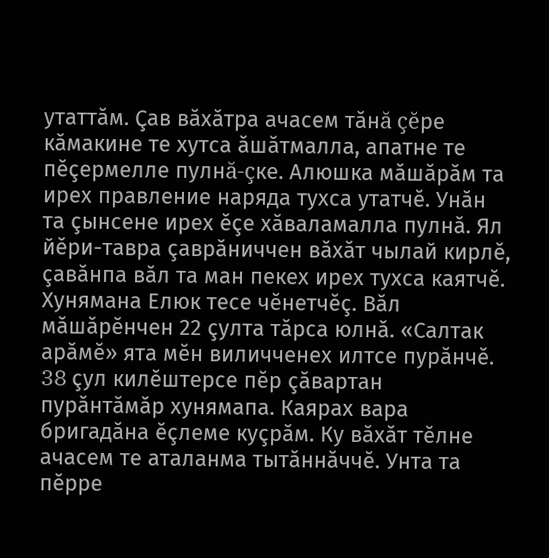утаттăм. Çав вăхăтра ачасем тăнă çĕре кăмакине те хутса ăшăтмалла, апатне те пĕçермелле пулнă-çке. Алюшка мăшăрăм та ирех правление наряда тухса утатчĕ. Унăн та çынсене ирех ĕçе хăваламалла пулнă. Ял йĕри-тавра çаврăниччен вăхăт чылай кирлĕ, çавăнпа вăл та ман пекех ирех тухса каятчĕ. Хунямана Елюк тесе чĕнетчĕç. Вăл мăшăрĕнчен 22 çулта тăрса юлнă. «Салтак арăмĕ» ята мĕн виличченех илтсе пурăнчĕ. 38 çул килĕштерсе пĕр çăвартан пурăнтăмăр хунямапа. Каярах вара бригадăна ĕçлеме куçрăм. Ку вăхăт тĕлне ачасем те аталанма тытăннăччĕ. Унта та пĕрре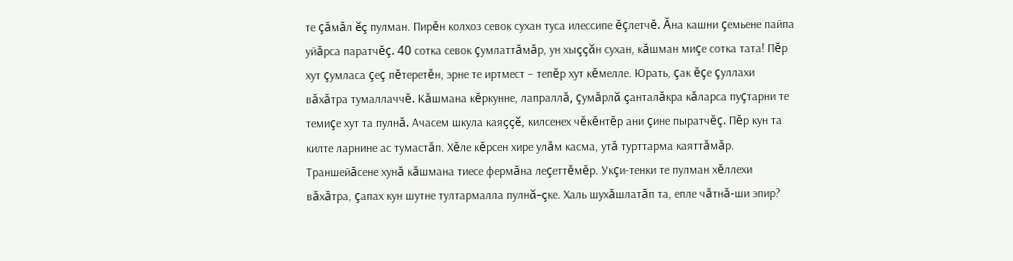те çăмăл ĕç пулман. Пирĕн колхоз севок сухан туса илессипе ĕçлетчĕ. Ăна кашни çемьене пайпа уйăрса паратчĕç. 40 сотка севок çумлаттăмăр, ун хыççăн сухан, кăшман миçе сотка тата! Пĕр хут çумласа çеç пĕтеретĕн, эрне те иртмест – тепĕр хут кĕмелле. Юрать, çак ĕçе çуллахи вăхăтра тумаллаччĕ. Кăшмана кĕркунне, лапраллă, çумăрлă çанталăкра кăларса пуçтарни те темиçе хут та пулнă. Ачасем шкула каяççĕ, килсенех чĕкĕнтĕр ани çине пыратчĕç. Пĕр кун та килте ларнине ас тумастăп. Хĕле кĕрсен хире улăм касма, утă турттарма каяттăмăр. Траншейăсене хунă кăшмана тиесе фермăна леçеттĕмĕр. Укçи-тенки те пулман хĕллехи вăхăтра, çапах кун шутне тултармалла пулнă-çке. Халь шухăшлатăп та, епле чăтнă-ши эпир?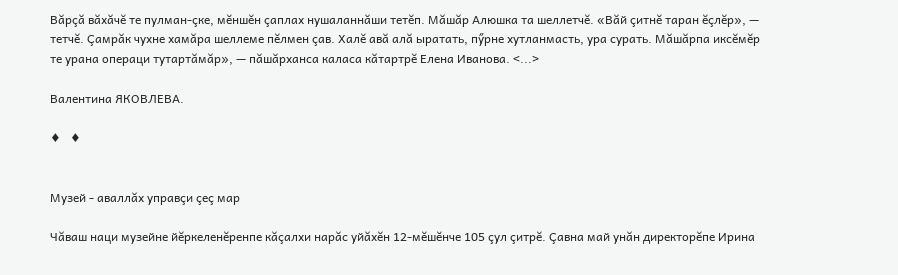Вăрçă вăхăчĕ те пулман-çке, мĕншĕн çаплах нушаланнăши тетĕп. Мăшăр Алюшка та шеллетчĕ. «Вăй çитнĕ таран ĕçлĕр», — тетчĕ. Çамрăк чухне хамăра шеллеме пĕлмен çав. Халĕ авă алă ыратать, пӳрне хутланмасть, ура сурать. Мăшăрпа иксĕмĕр те урана операци тутартăмăр», — пăшăрханса каласа кăтартрĕ Елена Иванова. <...>

Валентина ЯКОВЛЕВА.

♦   ♦


Музей - аваллăх управçи çеç мар

Чăваш наци музейне йĕркеленĕренпе кăçалхи нарăс уйăхĕн 12-мĕшĕнче 105 çул çитрĕ. Çавна май унăн директорĕпе Ирина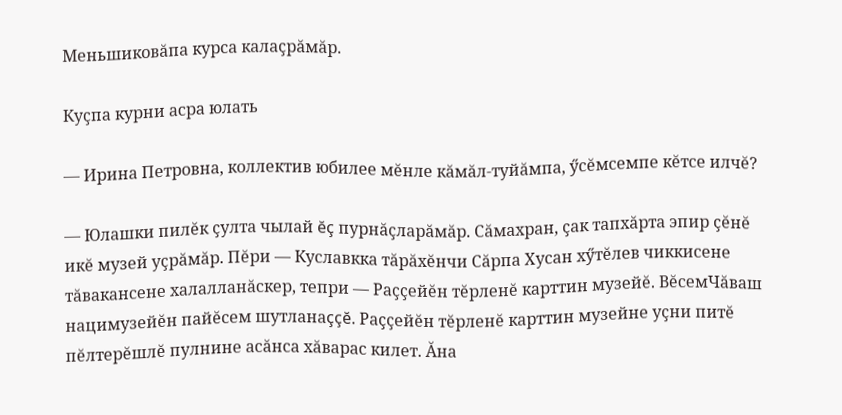Меньшиковăпа курса калаçрăмăр.

Куçпа курни асра юлать

— Ирина Петровна, коллектив юбилее мĕнле кăмăл-туйăмпа, ӳсĕмсемпе кĕтсе илчĕ?

— Юлашки пилĕк çулта чылай ĕç пурнăçларăмăр. Сăмахран, çак тапхăрта эпир çĕнĕ икĕ музей уçрăмăр. Пĕри — Куславкка тăрăхĕнчи Сăрпа Хусан хӳтĕлев чиккисене тăвакансене халалланăскер, тепри — Раççейĕн тĕрленĕ карттин музейĕ. ВĕсемЧăваш нацимузейĕн пайĕсем шутланаççĕ. Раççейĕн тĕрленĕ карттин музейне уçни питĕ пĕлтерĕшлĕ пулнине асăнса хăварас килет. Ăна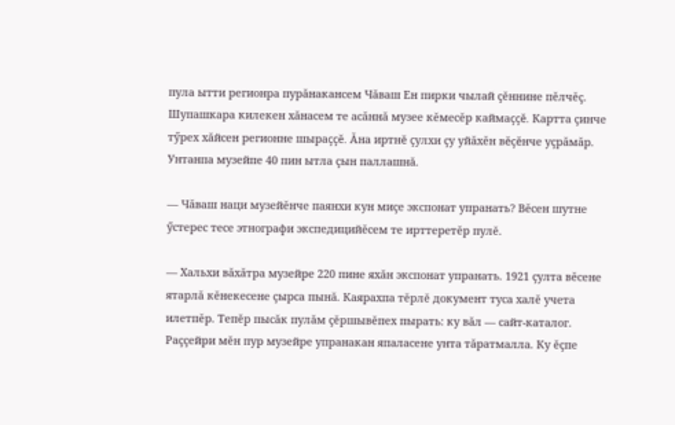пула ытти регионра пурăнакансем Чăваш Ен пирки чылай çĕннине пĕлчĕç. Шупашкара килекен хăнасем те асăннă музее кĕмесĕр каймаççĕ. Картта çинче тӳрех хăйсен регионне шыраççĕ. Ăна иртнĕ çулхи çу уйăхĕн вĕçĕнче уçрăмăр. Унтанпа музейпе 40 пин ытла çын паллашнă.

— Чăваш наци музейĕнче паянхи кун миçе экспонат упранать? Вĕсен шутне ӳстерес тесе этнографи экспедицийĕсем те ирттеретĕр пулĕ.

— Хальхи вăхăтра музейре 220 пине яхăн экспонат упранать. 1921 çулта вĕсене ятарлă кĕнекесене çырса пынă. Каярахпа тĕрлĕ документ туса халĕ учета илетпĕр. Тепĕр пысăк пулăм çĕршывĕпех пырать: ку вăл — сайт-каталог. Раççейри мĕн пур музейре упранакан япаласене унта тăратмалла. Ку ĕçпе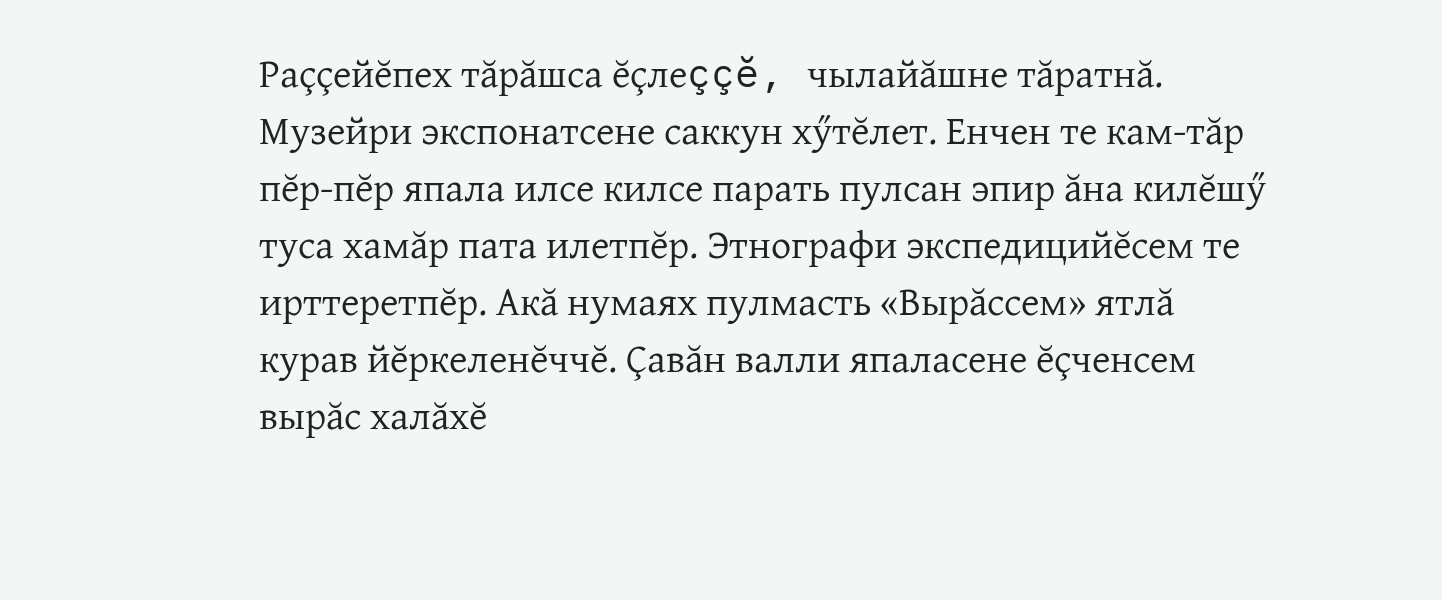Раççейĕпех тăрăшса ĕçлеççĕ, чылайăшне тăратнă. Музейри экспонатсене саккун хӳтĕлет. Енчен те кам-тăр пĕр-пĕр япала илсе килсе парать пулсан эпир ăна килĕшӳ туса хамăр пата илетпĕр. Этнографи экспедицийĕсем те ирттеретпĕр. Акă нумаях пулмасть «Вырăссем» ятлă курав йĕркеленĕччĕ. Çавăн валли япаласене ĕçченсем вырăс халăхĕ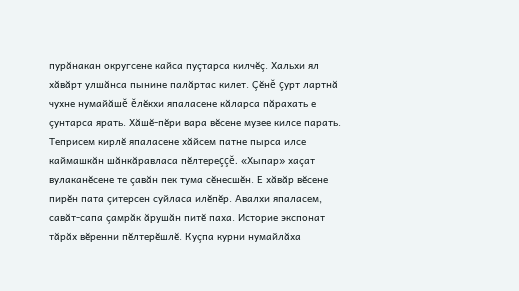пурăнакан округсене кайса пуçтарса килчĕç. Хальхи ял хăвăрт улшăнса пынине палăртас килет. Çĕнĕ çурт лартнă чухне нумайăшĕ ĕлĕкхи япаласене кăларса пăрахать е çунтарса ярать. Хăшĕ-пĕри вара вĕсене музее килсе парать. Теприсем кирлĕ япаласене хăйсем патне пырса илсе каймашкăн шăнкăравласа пĕлтереççĕ. «Хыпар» хаçат вулаканĕсене те çавăн пек тума сĕнесшĕн. Е хăвăр вĕсене пирĕн пата çитерсен суйласа илĕпĕр. Авалхи япаласем, савăт-сапа çамрăк ăрушăн питĕ паха. Историе экспонат тăрăх вĕренни пĕлтерĕшлĕ. Куçпа курни нумайлăха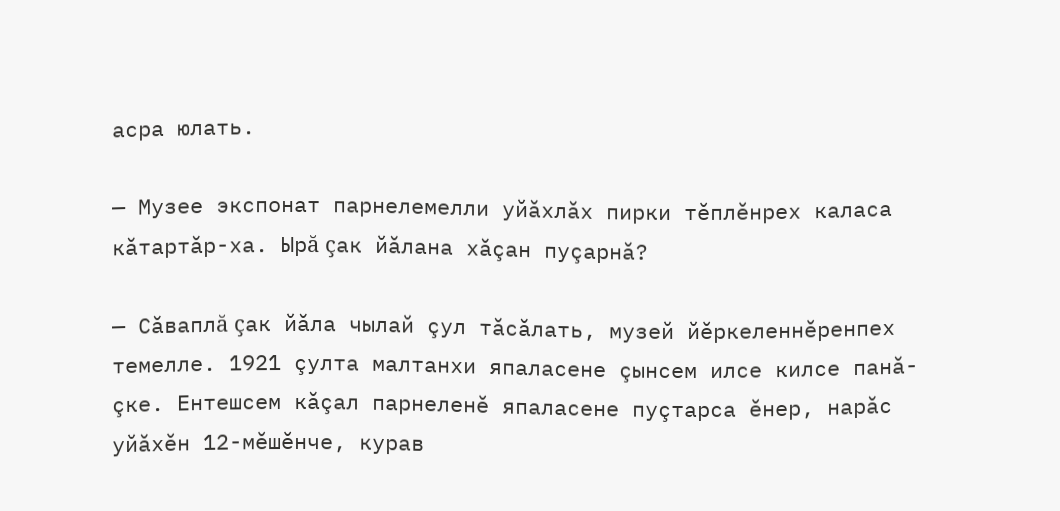асра юлать.

— Музее экспонат парнелемелли уйăхлăх пирки тĕплĕнрех каласа кăтартăр-ха. Ырă çак йăлана хăçан пуçарнă?

— Сăваплă çак йăла чылай çул тăсăлать, музей йĕркеленнĕренпех темелле. 1921 çулта малтанхи япаласене çынсем илсе килсе панă-çке. Ентешсем кăçал парнеленĕ япаласене пуçтарса ĕнер, нарăс уйăхĕн 12-мĕшĕнче, курав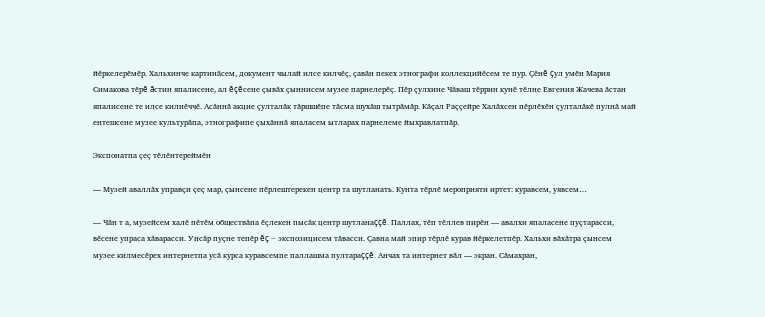йĕркелерĕмĕр. Хальхинче картинăсем, документ чылай илсе килчĕç, çавăн пекех этнографи коллекцийĕсем те пур. Çĕнĕ çул умĕн Мария Симакова тĕрĕ ăстин япалисене, ал ĕçĕсене çывăх çыннисем музее парнелерĕç. Пĕр çулхине Чăваш тĕррин кунĕ тĕлне Евгения Жачева ăстан япалисене те илсе килнĕччĕ. Асăннă акцие çулталăк тăршшĕпе тăсма шухăш тытрăмăр. Кăçал Раççейре Халăхсен пĕрлĕхĕн çулталăкĕ пулнă май ентешсене музее культурăпа, этнографипе çыхăннă япаласем ытларах парнелеме йыхравлатпăр.

Экспонатпа çеç тĕлĕнтереймĕн

— Музей аваллăх управçи çеç мар, çынсене пĕрлештерекен центр та шутланать. Кунта тĕрлĕ мероприяти иртет: куравсем, уявсем…

— Чăн т а, музейсем халĕ пĕтĕм обществăпа ĕçлекен пысăк центр шутланаççĕ. Паллах, тĕп тĕллев пирĕн — авалхи япаласене пуçтарасси, вĕсене упраса хăварасси. Унсăр пуçне тепĕр ĕç — экспозицисем тăвасси. Çавна май эпир тĕрлĕ курав йĕркелетпĕр. Хальхи вăхăтра çынсем музее килмесĕрех интернетпа усă курса куравсемпе паллашма пултараççĕ. Анчах та интернет вăл — экран. Сăмахран,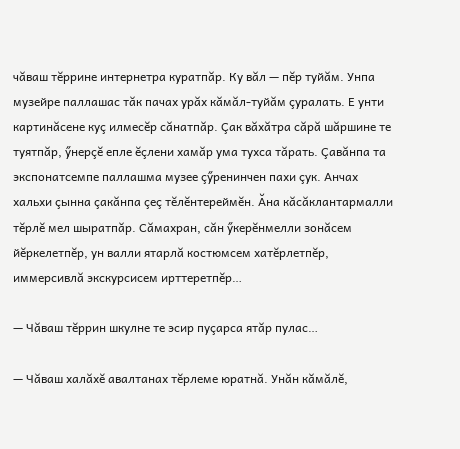чăваш тĕррине интернетра куратпăр. Ку вăл — пĕр туйăм. Унпа музейре паллашас тăк пачах урăх кăмăл-туйăм çуралать. Е унти картинăсене куç илмесĕр сăнатпăр. Çак вăхăтра сăрă шăршине те туятпăр, ӳнерçĕ епле ĕçлени хамăр ума тухса тăрать. Çавăнпа та экспонатсемпе паллашма музее çӳренинчен пахи çук. Анчах хальхи çынна çакăнпа çеç тĕлĕнтереймĕн. Ăна кăсăклантармалли тĕрлĕ мел шыратпăр. Сăмахран, сăн ӳкерĕнмелли зонăсем йĕркелетпĕр, ун валли ятарлă костюмсем хатĕрлетпĕр, иммерсивлă экскурсисем ирттеретпĕр…

— Чăваш тĕррин шкулне те эсир пуçарса ятăр пулас…

— Чăваш халăхĕ авалтанах тĕрлеме юратнă. Унăн кăмăлĕ,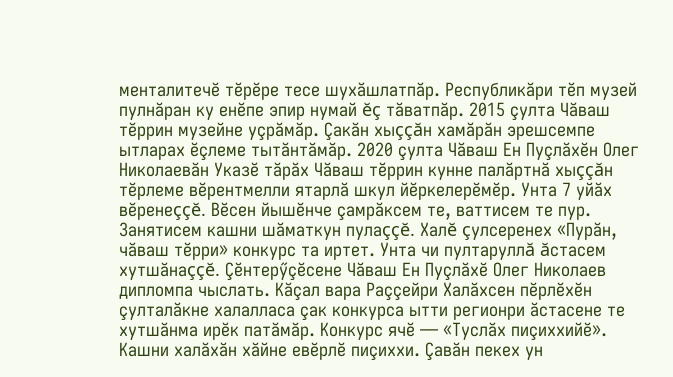менталитечĕ тĕрĕре тесе шухăшлатпăр. Республикăри тĕп музей пулнăран ку енĕпе эпир нумай ĕç тăватпăр. 2015 çулта Чăваш тĕррин музейне уçрăмăр. Çакăн хыççăн хамăрăн эрешсемпе ытларах ĕçлеме тытăнтăмăр. 2020 çулта Чăваш Ен Пуçлăхĕн Олег Николаевăн Указĕ тăрăх Чăваш тĕррин кунне палăртнă хыççăн тĕрлеме вĕрентмелли ятарлă шкул йĕркелерĕмĕр. Унта 7 уйăх вĕренеççĕ. Вĕсен йышĕнче çамрăксем те, ваттисем те пур. Занятисем кашни шăматкун пулаççĕ. Халĕ çулсеренех «Пурăн, чăваш тĕрри» конкурс та иртет. Унта чи пултаруллă ăстасем хутшăнаççĕ. Çĕнтерӳçĕсене Чăваш Ен Пуçлăхĕ Олег Николаев дипломпа чыслать. Кăçал вара Раççейри Халăхсен пĕрлĕхĕн çулталăкне халалласа çак конкурса ытти регионри ăстасене те хутшăнма ирĕк патăмăр. Конкурс ячĕ — «Туслăх пиçиххийĕ». Кашни халăхăн хăйне евĕрлĕ пиçиххи. Çавăн пекех ун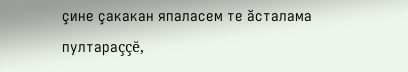çине çакакан япаласем те ăсталама пултараççĕ,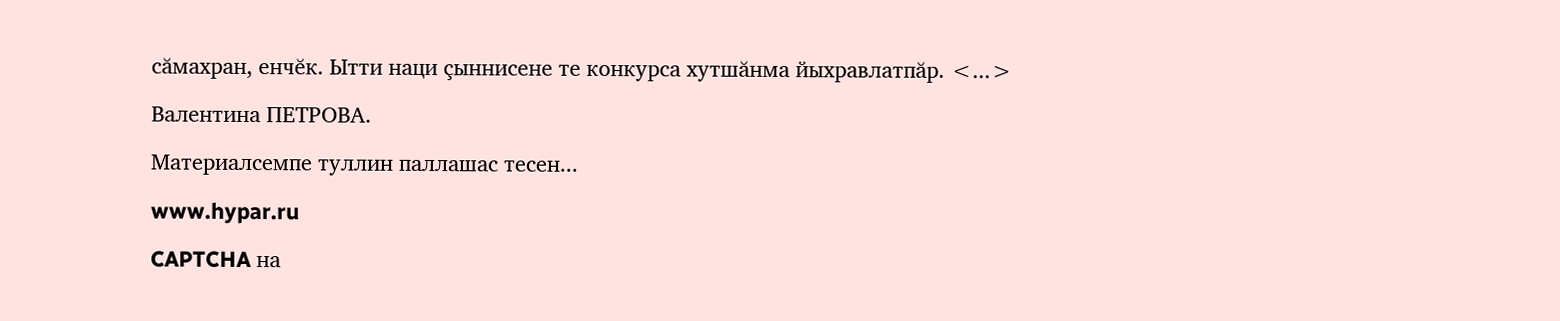сăмахран, енчĕк. Ытти наци çыннисене те конкурса хутшăнма йыхравлатпăр. <...>

Валентина ПЕТРОВА.

Материалсемпе туллин паллашас тесен...

www.hypar.ru

CAPTCHA на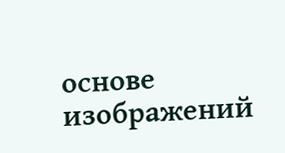основе изображений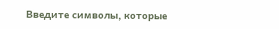Введите символы, которые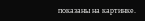показаны на картинке.